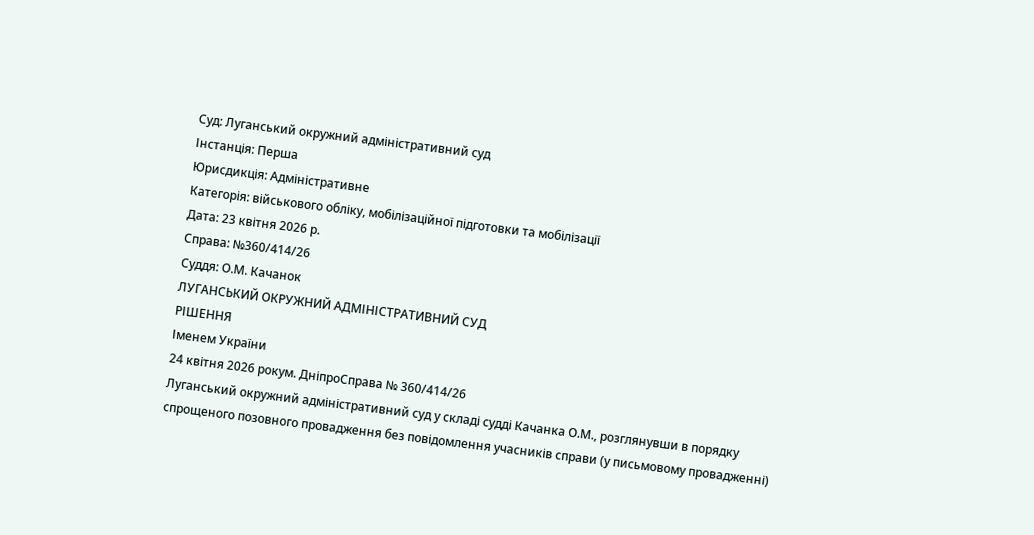Суд: Луганський окружний адміністративний суд
Інстанція: Перша
Юрисдикція: Адміністративне
Категорія: військового обліку, мобілізаційної підготовки та мобілізації
Дата: 23 квітня 2026 р.
Справа: №360/414/26
Суддя: О.М. Качанок
ЛУГАНСЬКИЙ ОКРУЖНИЙ АДМІНІСТРАТИВНИЙ СУД
РІШЕННЯ
Іменем України
24 квітня 2026 рокум. ДніпроСправа № 360/414/26
Луганський окружний адміністративний суд у складі судді Качанка О.М., розглянувши в порядку спрощеного позовного провадження без повідомлення учасників справи (у письмовому провадженні)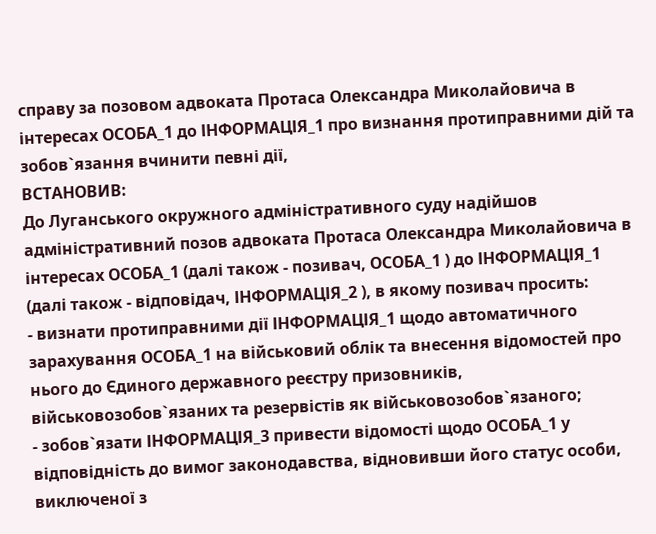справу за позовом адвоката Протаса Олександра Миколайовича в інтересах ОСОБА_1 до ІНФОРМАЦІЯ_1 про визнання протиправними дій та зобов`язання вчинити певні дії,
ВСТАНОВИВ:
До Луганського окружного адміністративного суду надійшов адміністративний позов адвоката Протаса Олександра Миколайовича в інтересах ОСОБА_1 (далі також - позивач, ОСОБА_1 ) до ІНФОРМАЦІЯ_1 (далі також - відповідач, ІНФОРМАЦІЯ_2 ), в якому позивач просить:
- визнати протиправними дії ІНФОРМАЦІЯ_1 щодо автоматичного зарахування ОСОБА_1 на військовий облік та внесення відомостей про нього до Єдиного державного реєстру призовників, військовозобов`язаних та резервістів як військовозобов`язаного;
- зобов`язати ІНФОРМАЦІЯ_3 привести відомості щодо ОСОБА_1 у відповідність до вимог законодавства, відновивши його статус особи, виключеної з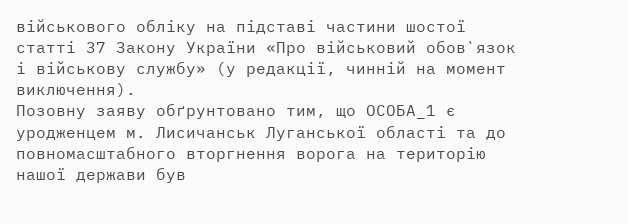військового обліку на підставі частини шостої статті 37 Закону України «Про військовий обов`язок і військову службу» (у редакції, чинній на момент виключення).
Позовну заяву обґрунтовано тим, що ОСОБА_1 є уродженцем м. Лисичанськ Луганської області та до повномасштабного вторгнення ворога на територію нашої держави був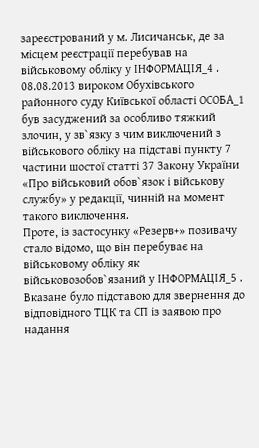зареєстрований у м. Лисичанськ, де за місцем реєстрації перебував на військовому обліку у ІНФОРМАЦІЯ_4 .
08.08.2013 вироком Обухівського районного суду Київської області ОСОБА_1 був засуджений за особливо тяжкий злочин, у зв`язку з чим виключений з військового обліку на підставі пункту 7 частини шостої статті 37 Закону України «Про військовий обов`язок і військову службу» у редакції, чинній на момент такого виключення.
Проте, із застосунку «Резерв+» позивачу стало відомо, що він перебуває на військовому обліку як військовозобов`язаний у ІНФОРМАЦІЯ_5 .
Вказане було підставою для звернення до відповідного ТЦК та СП із заявою про надання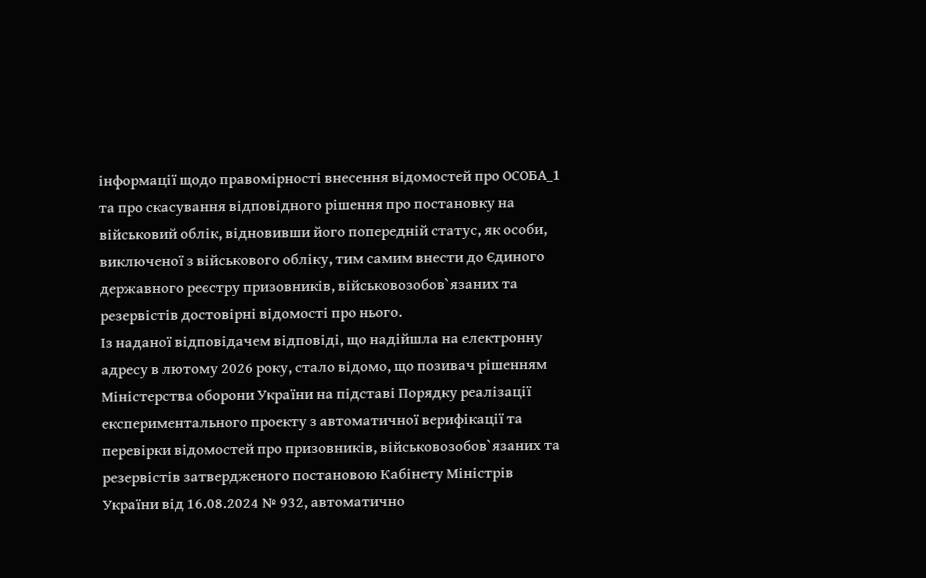інформації щодо правомірності внесення відомостей про ОСОБА_1 та про скасування відповідного рішення про постановку на військовий облік, відновивши його попередній статус, як особи, виключеної з військового обліку, тим самим внести до Єдиного державного реєстру призовників, військовозобов`язаних та резервістів достовірні відомості про нього.
Із наданої відповідачем відповіді, що надійшла на електронну адресу в лютому 2026 року, стало відомо, що позивач рішенням Міністерства оборони України на підставі Порядку реалізації експериментального проекту з автоматичної верифікації та перевірки відомостей про призовників, військовозобов`язаних та резервістів затвердженого постановою Кабінету Міністрів України від 16.08.2024 № 932, автоматично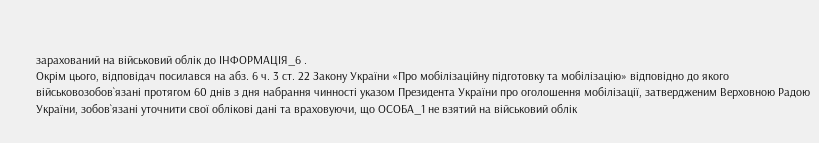зарахований на військовий облік до ІНФОРМАЦІЯ_6 .
Окрім цього, відповідач посилався на абз. 6 ч. 3 ст. 22 Закону України «Про мобілізаційну підготовку та мобілізацію» відповідно до якого військовозобов`язані протягом 60 днів з дня набрання чинності указом Президента України про оголошення мобілізації, затвердженим Верховною Радою України, зобов`язані уточнити свої облікові дані та враховуючи, що ОСОБА_1 не взятий на військовий облік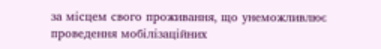за місцем свого проживання, що унеможливлює проведення мобілізаційних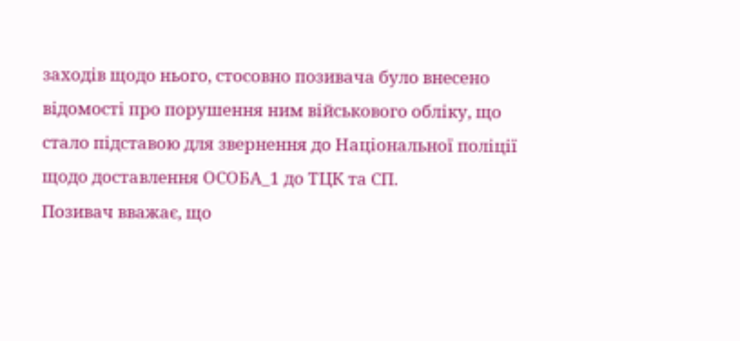заходів щодо нього, стосовно позивача було внесено відомості про порушення ним військового обліку, що стало підставою для звернення до Національної поліції щодо доставлення ОСОБА_1 до ТЦК та СП.
Позивач вважає, що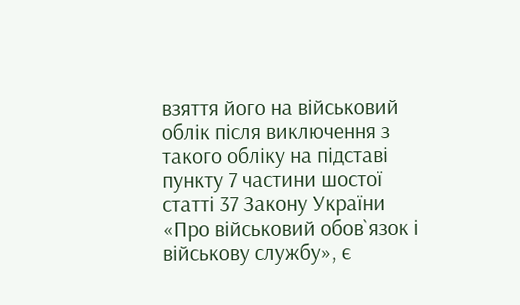взяття його на військовий облік після виключення з такого обліку на підставі пункту 7 частини шостої статті 37 Закону України «Про військовий обов`язок і військову службу», є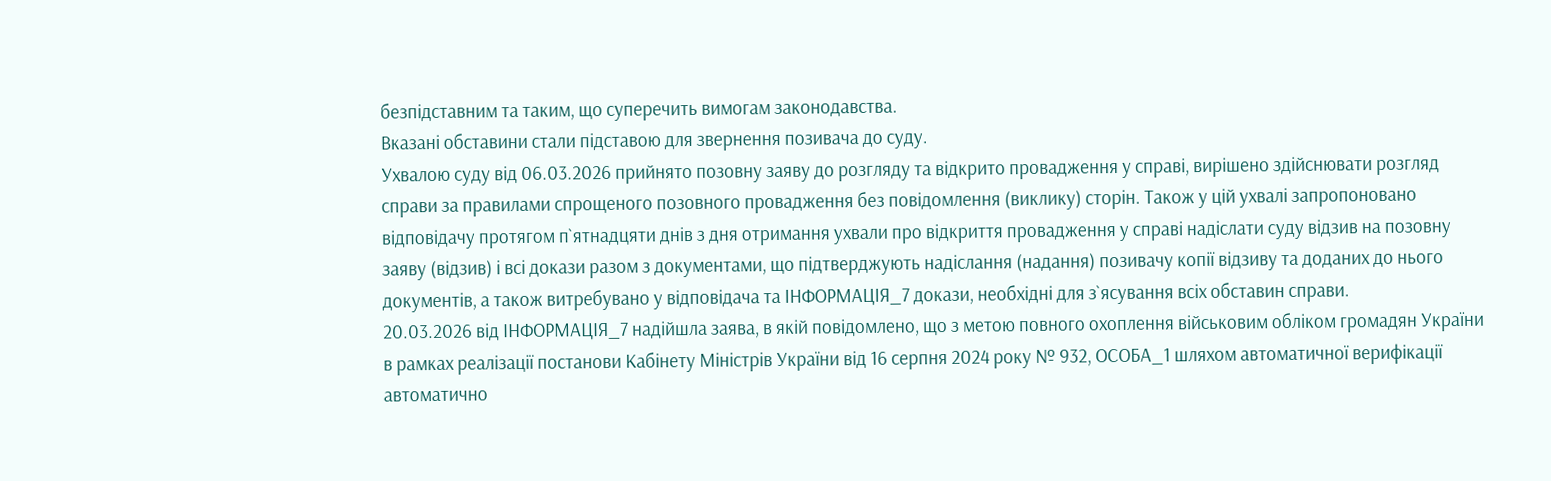безпідставним та таким, що суперечить вимогам законодавства.
Вказані обставини стали підставою для звернення позивача до суду.
Ухвалою суду від 06.03.2026 прийнято позовну заяву до розгляду та відкрито провадження у справі, вирішено здійснювати розгляд справи за правилами спрощеного позовного провадження без повідомлення (виклику) сторін. Також у цій ухвалі запропоновано відповідачу протягом п`ятнадцяти днів з дня отримання ухвали про відкриття провадження у справі надіслати суду відзив на позовну заяву (відзив) і всі докази разом з документами, що підтверджують надіслання (надання) позивачу копії відзиву та доданих до нього документів, а також витребувано у відповідача та ІНФОРМАЦІЯ_7 докази, необхідні для з`ясування всіх обставин справи.
20.03.2026 від ІНФОРМАЦІЯ_7 надійшла заява, в якій повідомлено, що з метою повного охоплення військовим обліком громадян України в рамках реалізації постанови Кабінету Міністрів України від 16 серпня 2024 року № 932, ОСОБА_1 шляхом автоматичної верифікації автоматично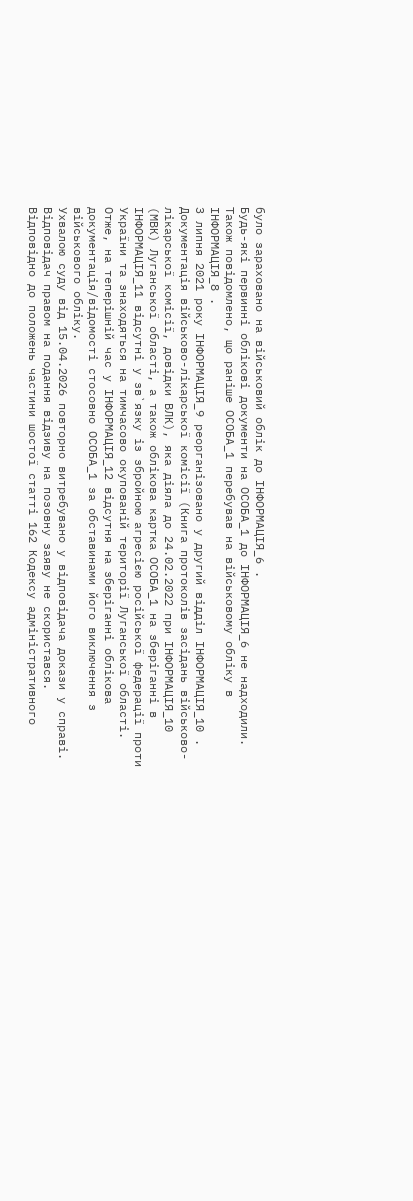було зараховано на військовий облік до ІНФОРМАЦІЯ_6 .
Будь-які первинні облікові документи на ОСОБА_1 до ІНФОРМАЦІЯ_6 не надходили.
Також повідомлено, що раніше ОСОБА_1 перебував на військовому обліку в ІНФОРМАЦІЯ_8 .
З липня 2021 року ІНФОРМАЦІЯ_9 реорганізовано у другий відділ ІНФОРМАЦІЯ_10 .
Документація військово-лікарської комісії (Книга протоколів засідань військово-лікарської комісії, довідки ВЛК), яка діяла до 24.02.2022 при ІНФОРМАЦІЯ_10 (МВК) Луганської області, а також облікова картка ОСОБА_1 на зберіганні в ІНФОРМАЦІЯ_11 відсутні у зв`язку із збройною агресією російської федерації проти України та знаходяться на тимчасово окупованій території Луганської області.
Отже, на теперішній час у ІНФОРМАЦІЯ_12 відсутня на зберіганні облікова документація/відомості стосовно ОСОБА_1 за обставинами його виключення з військового обліку.
Ухвалою суду від 15.04.2026 повторно витребувано у відповідача докази у справі.
Відповідач правом на подання відзиву на позовну заяву не скористався.
Відповідно до положень частини шостої статті 162 Кодексу адміністративного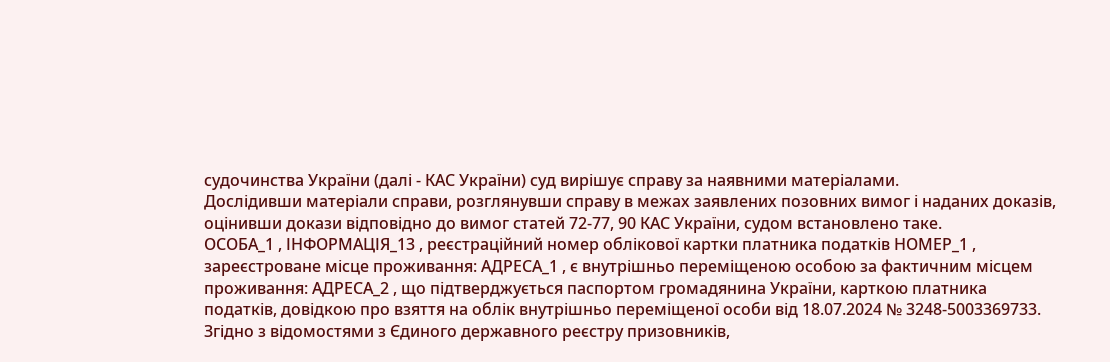судочинства України (далі - КАС України) суд вирішує справу за наявними матеріалами.
Дослідивши матеріали справи, розглянувши справу в межах заявлених позовних вимог і наданих доказів, оцінивши докази відповідно до вимог статей 72-77, 90 КАС України, судом встановлено таке.
ОСОБА_1 , ІНФОРМАЦІЯ_13 , реєстраційний номер облікової картки платника податків НОМЕР_1 , зареєстроване місце проживання: АДРЕСА_1 , є внутрішньо переміщеною особою за фактичним місцем проживання: АДРЕСА_2 , що підтверджується паспортом громадянина України, карткою платника податків, довідкою про взяття на облік внутрішньо переміщеної особи від 18.07.2024 № 3248-5003369733.
Згідно з відомостями з Єдиного державного реєстру призовників,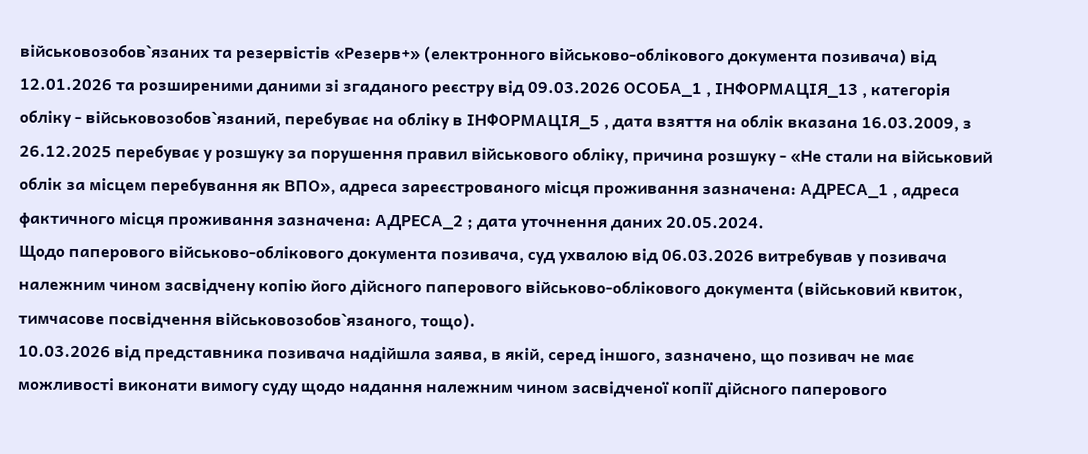військовозобов`язаних та резервістів «Резерв+» (електронного військово-облікового документа позивача) від 12.01.2026 та розширеними даними зі згаданого реєстру від 09.03.2026 ОСОБА_1 , ІНФОРМАЦІЯ_13 , категорія обліку - військовозобов`язаний, перебуває на обліку в ІНФОРМАЦІЯ_5 , дата взяття на облік вказана 16.03.2009, з 26.12.2025 перебуває у розшуку за порушення правил військового обліку, причина розшуку - «Не стали на військовий облік за місцем перебування як ВПО», адреса зареєстрованого місця проживання зазначена: АДРЕСА_1 , адреса фактичного місця проживання зазначена: АДРЕСА_2 ; дата уточнення даних 20.05.2024.
Щодо паперового військово-облікового документа позивача, суд ухвалою від 06.03.2026 витребував у позивача належним чином засвідчену копію його дійсного паперового військово-облікового документа (військовий квиток, тимчасове посвідчення військовозобов`язаного, тощо).
10.03.2026 від представника позивача надійшла заява, в якій, серед іншого, зазначено, що позивач не має можливості виконати вимогу суду щодо надання належним чином засвідченої копії дійсного паперового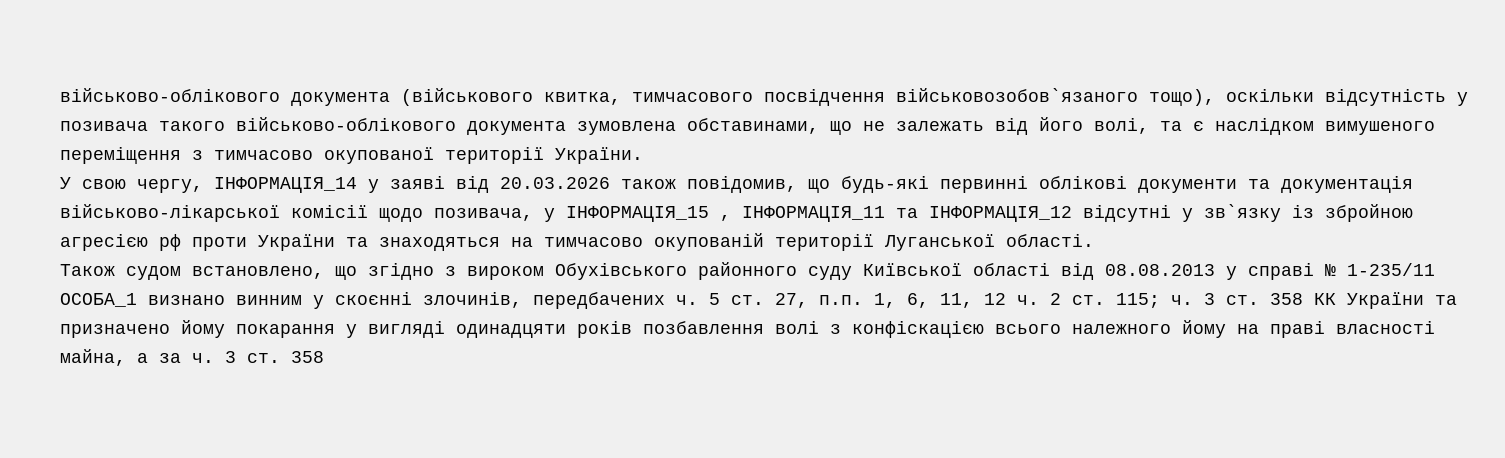військово-облікового документа (військового квитка, тимчасового посвідчення військовозобов`язаного тощо), оскільки відсутність у позивача такого військово-облікового документа зумовлена обставинами, що не залежать від його волі, та є наслідком вимушеного переміщення з тимчасово окупованої території України.
У свою чергу, ІНФОРМАЦІЯ_14 у заяві від 20.03.2026 також повідомив, що будь-які первинні облікові документи та документація військово-лікарської комісії щодо позивача, у ІНФОРМАЦІЯ_15 , ІНФОРМАЦІЯ_11 та ІНФОРМАЦІЯ_12 відсутні у зв`язку із збройною агресією рф проти України та знаходяться на тимчасово окупованій території Луганської області.
Також судом встановлено, що згідно з вироком Обухівського районного суду Київської області від 08.08.2013 у справі № 1-235/11 ОСОБА_1 визнано винним у скоєнні злочинів, передбачених ч. 5 ст. 27, п.п. 1, 6, 11, 12 ч. 2 ст. 115; ч. 3 ст. 358 КК України та призначено йому покарання у вигляді одинадцяти років позбавлення волі з конфіскацією всього належного йому на праві власності майна, а за ч. 3 ст. 358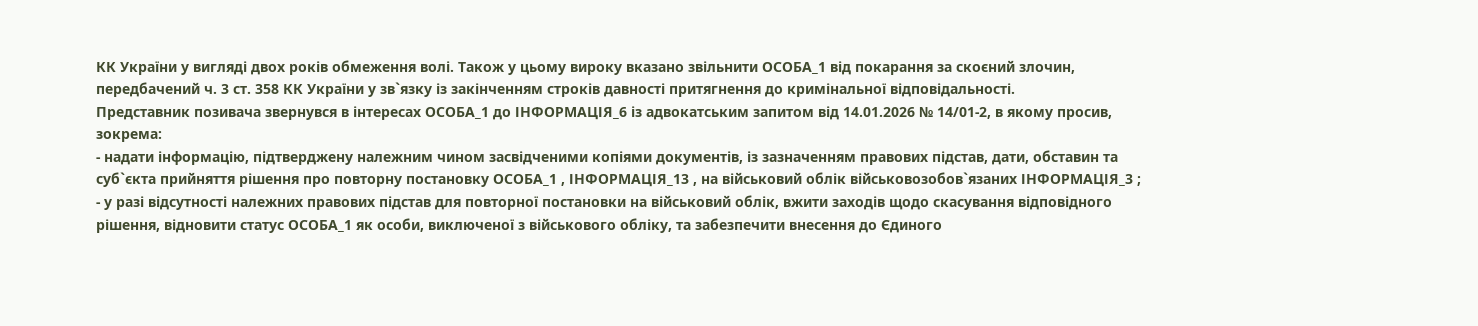КК України у вигляді двох років обмеження волі. Також у цьому вироку вказано звільнити ОСОБА_1 від покарання за скоєний злочин, передбачений ч. 3 ст. 358 КК України у зв`язку із закінченням строків давності притягнення до кримінальної відповідальності.
Представник позивача звернувся в інтересах ОСОБА_1 до ІНФОРМАЦІЯ_6 із адвокатським запитом від 14.01.2026 № 14/01-2, в якому просив, зокрема:
- надати інформацію, підтверджену належним чином засвідченими копіями документів, із зазначенням правових підстав, дати, обставин та суб`єкта прийняття рішення про повторну постановку ОСОБА_1 , ІНФОРМАЦІЯ_13 , на військовий облік військовозобов`язаних ІНФОРМАЦІЯ_3 ;
- у разі відсутності належних правових підстав для повторної постановки на військовий облік, вжити заходів щодо скасування відповідного рішення, відновити статус ОСОБА_1 як особи, виключеної з військового обліку, та забезпечити внесення до Єдиного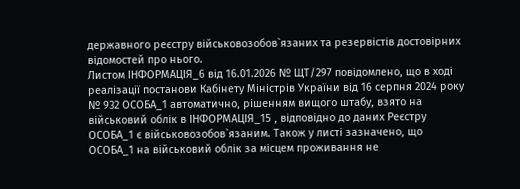державного реєстру військовозобов`язаних та резервістів достовірних відомостей про нього.
Листом ІНФОРМАЦІЯ_6 від 16.01.2026 № ЩТ/297 повідомлено, що в ході реалізації постанови Кабінету Міністрів України від 16 серпня 2024 року № 932 ОСОБА_1 автоматично, рішенням вищого штабу, взято на військовий облік в ІНФОРМАЦІЯ_15 , відповідно до даних Реєстру ОСОБА_1 є військовозобов`язаним. Також у листі зазначено, що ОСОБА_1 на військовий облік за місцем проживання не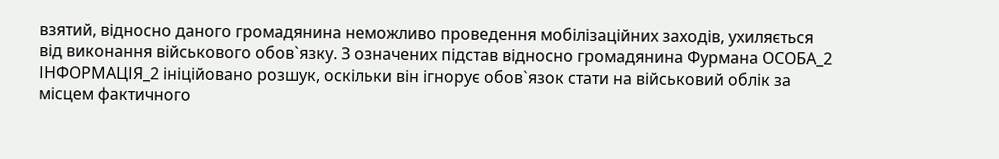взятий, відносно даного громадянина неможливо проведення мобілізаційних заходів, ухиляється від виконання військового обов`язку. З означених підстав відносно громадянина Фурмана ОСОБА_2 ІНФОРМАЦІЯ_2 ініційовано розшук, оскільки він ігнорує обов`язок стати на військовий облік за місцем фактичного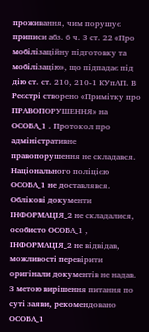проживання, чим порушує приписи абз. 6 ч. 3 ст. 22 «Про мобілізаційну підготовку та мобілізацію», що підпадає під дію ст. ст. 210, 210-1 КУпАП. В Реєстрі створено «Примітку про ПРАВОПОРУШЕННЯ» на ОСОБА_1 . Протокол про адміністративне правопорушення не складався. Національного поліцією ОСОБА_1 не доставлявся. Облікові документи ІНФОРМАЦІЯ_2 не складалися, особисто ОСОБА_1 , ІНФОРМАЦІЯ_2 не відвідав, можливості перевірити оригінали документів не надав. З метою вирішення питання по суті заяви, рекомендовано ОСОБА_1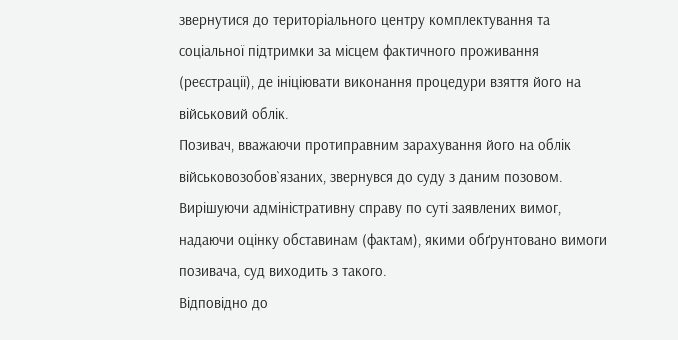звернутися до територіального центру комплектування та соціальної підтримки за місцем фактичного проживання (реєстрації), де ініціювати виконання процедури взяття його на військовий облік.
Позивач, вважаючи протиправним зарахування його на облік військовозобов`язаних, звернувся до суду з даним позовом.
Вирішуючи адміністративну справу по суті заявлених вимог, надаючи оцінку обставинам (фактам), якими обґрунтовано вимоги позивача, суд виходить з такого.
Відповідно до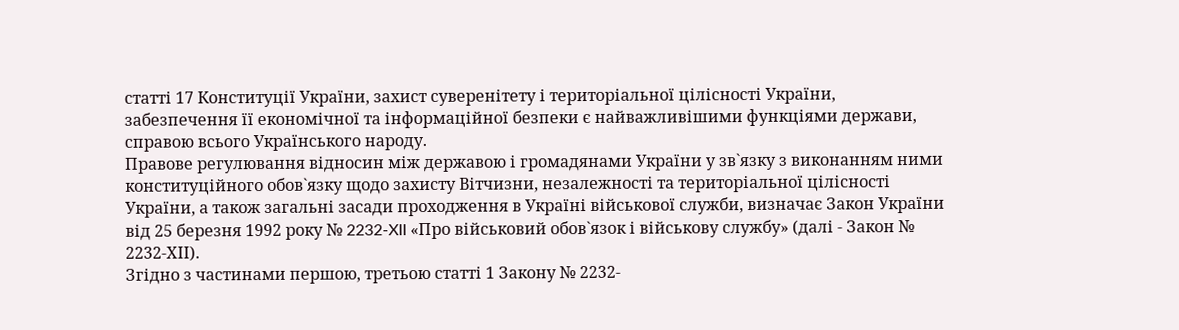статті 17 Конституції України, захист суверенітету і територіальної цілісності України, забезпечення її економічної та інформаційної безпеки є найважливішими функціями держави, справою всього Українського народу.
Правове регулювання відносин між державою і громадянами України у зв`язку з виконанням ними конституційного обов`язку щодо захисту Вітчизни, незалежності та територіальної цілісності України, а також загальні засади проходження в Україні військової служби, визначає Закон України від 25 березня 1992 року № 2232-XII «Про військовий обов`язок і військову службу» (далі - Закон № 2232-ХІІ).
Згідно з частинами першою, третьою статті 1 Закону № 2232-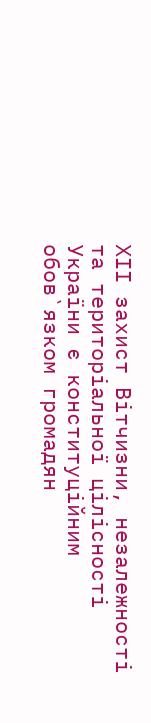ХІІ захист Вітчизни, незалежності та територіальної цілісності України є конституційним обов`язком громадян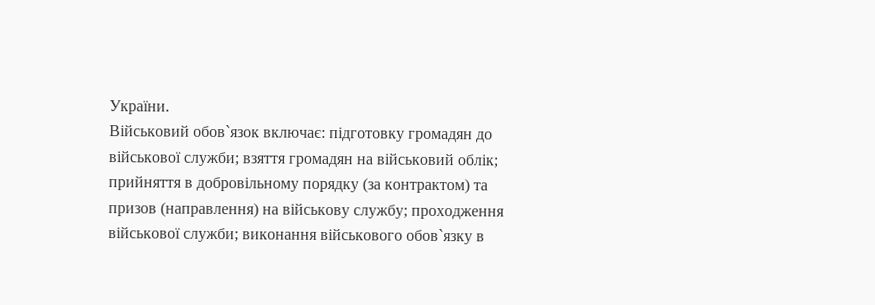України.
Військовий обов`язок включає: підготовку громадян до військової служби; взяття громадян на військовий облік; прийняття в добровільному порядку (за контрактом) та призов (направлення) на військову службу; проходження військової служби; виконання військового обов`язку в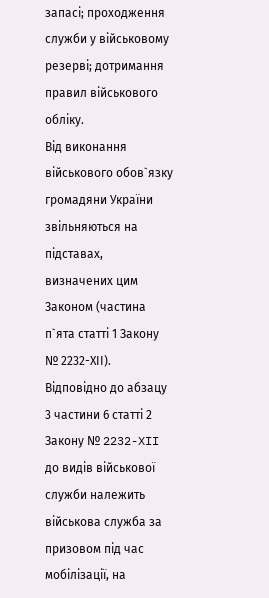запасі; проходження служби у військовому резерві; дотримання правил військового обліку.
Від виконання військового обов`язку громадяни України звільняються на підставах, визначених цим Законом (частина п`ята статті 1 Закону № 2232-ХІІ).
Відповідно до абзацу 3 частини 6 статті 2 Закону № 2232-XII до видів військової служби належить військова служба за призовом під час мобілізації, на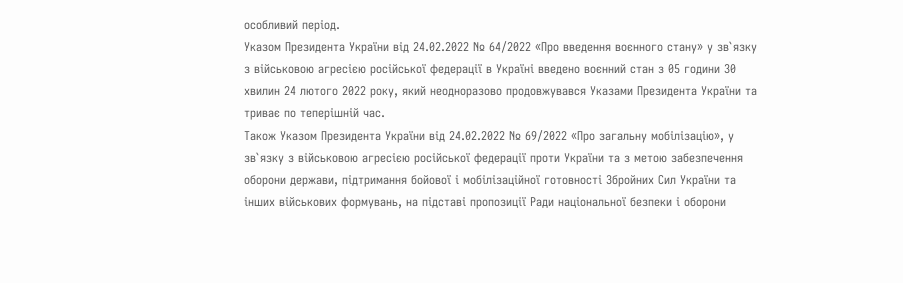особливий період.
Указом Президента України від 24.02.2022 № 64/2022 «Про введення воєнного стану» у зв`язку з військовою агресією російської федерації в Україні введено воєнний стан з 05 години 30 хвилин 24 лютого 2022 року, який неодноразово продовжувався Указами Президента України та триває по теперішній час.
Також Указом Президента України від 24.02.2022 № 69/2022 «Про загальну мобілізацію», у зв`язку з військовою агресією російської федерації проти України та з метою забезпечення оборони держави, підтримання бойової і мобілізаційної готовності Збройних Сил України та інших військових формувань, на підставі пропозиції Ради національної безпеки і оборони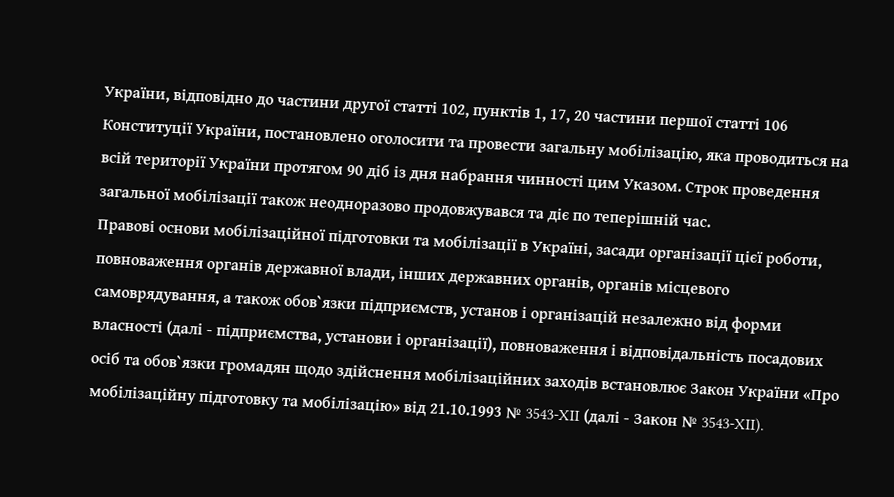України, відповідно до частини другої статті 102, пунктів 1, 17, 20 частини першої статті 106 Конституції України, постановлено оголосити та провести загальну мобілізацію, яка проводиться на всій території України протягом 90 діб із дня набрання чинності цим Указом. Строк проведення загальної мобілізації також неодноразово продовжувався та діє по теперішній час.
Правові основи мобілізаційної підготовки та мобілізації в Україні, засади організації цієї роботи, повноваження органів державної влади, інших державних органів, органів місцевого самоврядування, а також обов`язки підприємств, установ і організацій незалежно від форми власності (далі - підприємства, установи і організації), повноваження і відповідальність посадових осіб та обов`язки громадян щодо здійснення мобілізаційних заходів встановлює Закон України «Про мобілізаційну підготовку та мобілізацію» від 21.10.1993 № 3543-XII (далі - Закон № 3543-XII).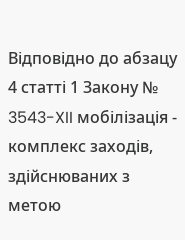Відповідно до абзацу 4 статті 1 Закону № 3543-XII мобілізація - комплекс заходів, здійснюваних з метою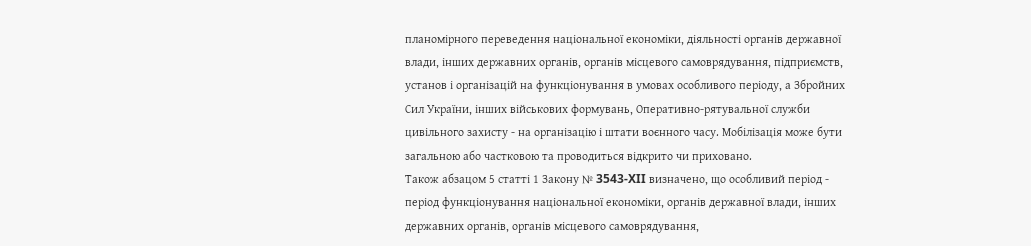планомірного переведення національної економіки, діяльності органів державної влади, інших державних органів, органів місцевого самоврядування, підприємств, установ і організацій на функціонування в умовах особливого періоду, а Збройних Сил України, інших військових формувань, Оперативно-рятувальної служби цивільного захисту - на організацію і штати воєнного часу. Мобілізація може бути загальною або частковою та проводиться відкрито чи приховано.
Також абзацом 5 статті 1 Закону № 3543-XII визначено, що особливий період - період функціонування національної економіки, органів державної влади, інших державних органів, органів місцевого самоврядування,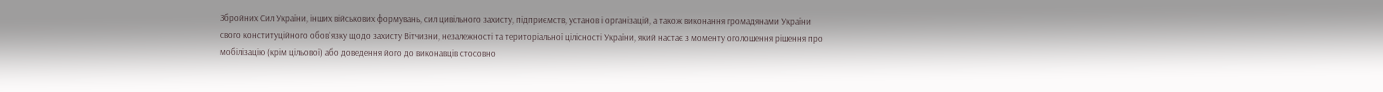Збройних Сил України, інших військових формувань, сил цивільного захисту, підприємств, установ і організацій, а також виконання громадянами України свого конституційного обов`язку щодо захисту Вітчизни, незалежності та територіальної цілісності України, який настає з моменту оголошення рішення про мобілізацію (крім цільової) або доведення його до виконавців стосовно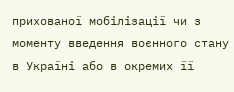прихованої мобілізації чи з моменту введення воєнного стану в Україні або в окремих її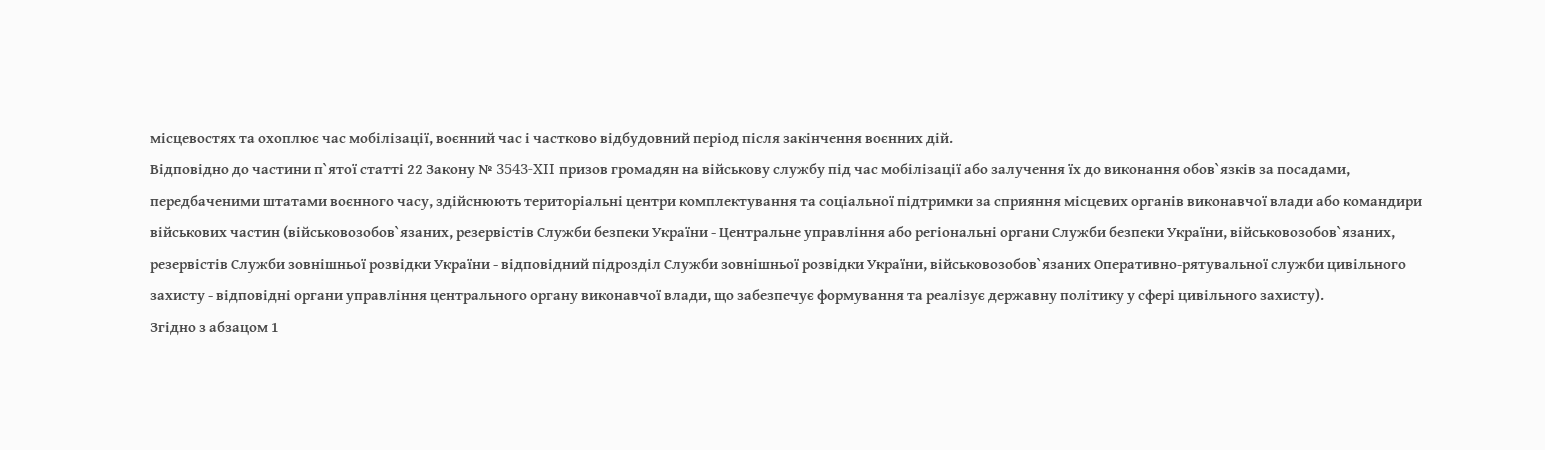місцевостях та охоплює час мобілізації, воєнний час і частково відбудовний період після закінчення воєнних дій.
Відповідно до частини п`ятої статті 22 Закону № 3543-XII призов громадян на військову службу під час мобілізації або залучення їх до виконання обов`язків за посадами, передбаченими штатами воєнного часу, здійснюють територіальні центри комплектування та соціальної підтримки за сприяння місцевих органів виконавчої влади або командири військових частин (військовозобов`язаних, резервістів Служби безпеки України - Центральне управління або регіональні органи Служби безпеки України, військовозобов`язаних, резервістів Служби зовнішньої розвідки України - відповідний підрозділ Служби зовнішньої розвідки України, військовозобов`язаних Оперативно-рятувальної служби цивільного захисту - відповідні органи управління центрального органу виконавчої влади, що забезпечує формування та реалізує державну політику у сфері цивільного захисту).
Згідно з абзацом 1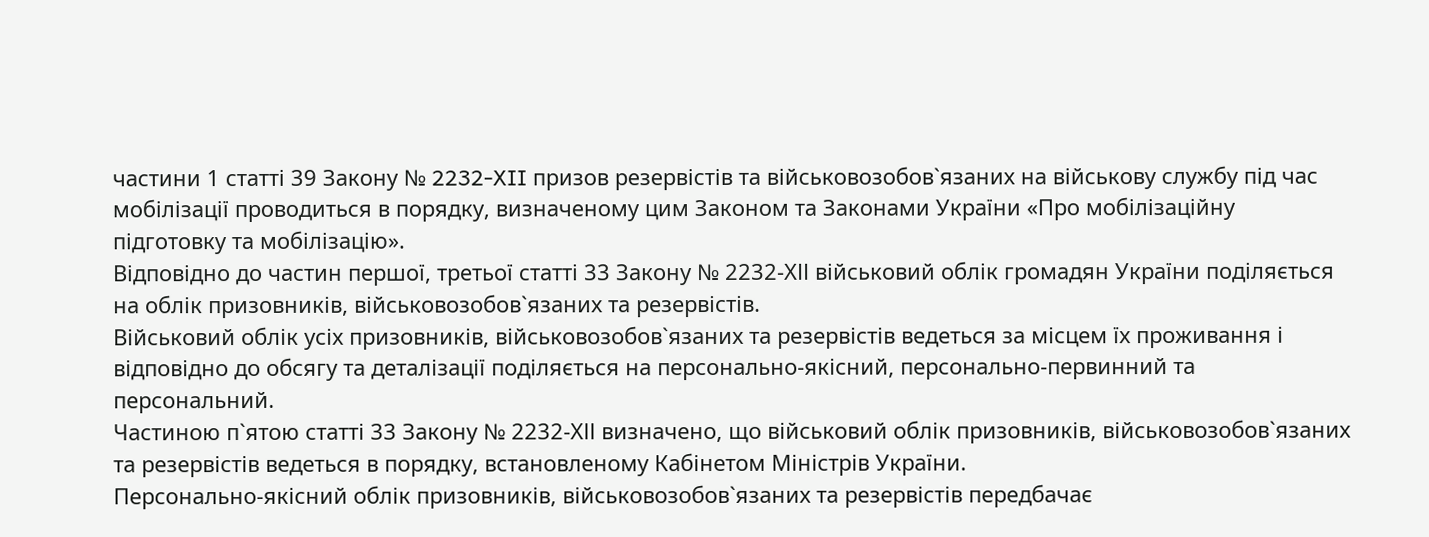частини 1 статті 39 Закону № 2232-XII призов резервістів та військовозобов`язаних на військову службу під час мобілізації проводиться в порядку, визначеному цим Законом та Законами України «Про мобілізаційну підготовку та мобілізацію».
Відповідно до частин першої, третьої статті 33 Закону № 2232-ХІІ військовий облік громадян України поділяється на облік призовників, військовозобов`язаних та резервістів.
Військовий облік усіх призовників, військовозобов`язаних та резервістів ведеться за місцем їх проживання і відповідно до обсягу та деталізації поділяється на персонально-якісний, персонально-первинний та персональний.
Частиною п`ятою статті 33 Закону № 2232-ХІІ визначено, що військовий облік призовників, військовозобов`язаних та резервістів ведеться в порядку, встановленому Кабінетом Міністрів України.
Персонально-якісний облік призовників, військовозобов`язаних та резервістів передбачає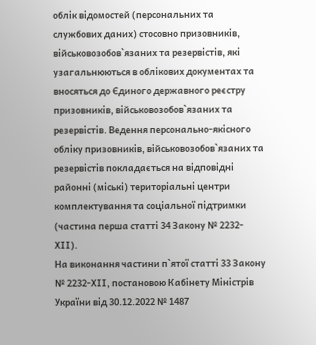облік відомостей (персональних та службових даних) стосовно призовників, військовозобов`язаних та резервістів, які узагальнюються в облікових документах та вносяться до Єдиного державного реєстру призовників, військовозобов`язаних та резервістів. Ведення персонально-якісного обліку призовників, військовозобов`язаних та резервістів покладається на відповідні районні (міські) територіальні центри комплектування та соціальної підтримки (частина перша статті 34 Закону № 2232-ХІІ).
На виконання частини п`ятої статті 33 Закону № 2232-ХІІ, постановою Кабінету Міністрів України від 30.12.2022 № 1487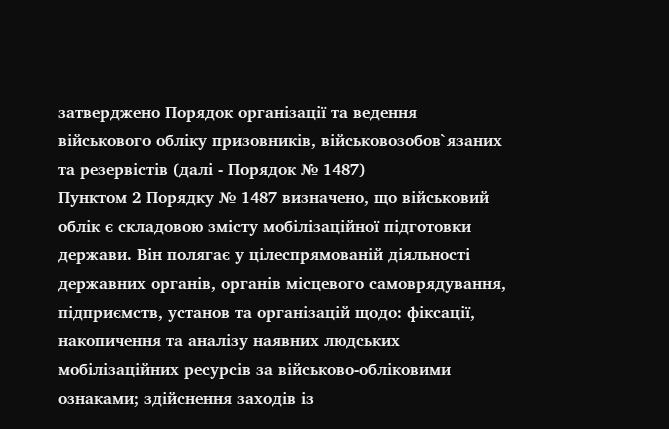затверджено Порядок організації та ведення військового обліку призовників, військовозобов`язаних та резервістів (далі - Порядок № 1487)
Пунктом 2 Порядку № 1487 визначено, що військовий облік є складовою змісту мобілізаційної підготовки держави. Він полягає у цілеспрямованій діяльності державних органів, органів місцевого самоврядування, підприємств, установ та організацій щодо: фіксації, накопичення та аналізу наявних людських мобілізаційних ресурсів за військово-обліковими ознаками; здійснення заходів із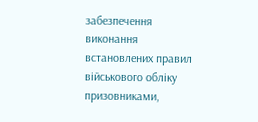забезпечення виконання встановлених правил військового обліку призовниками,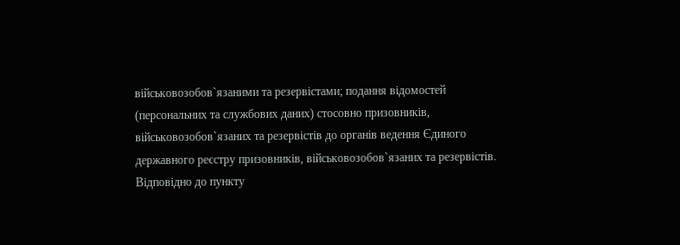військовозобов`язаними та резервістами; подання відомостей (персональних та службових даних) стосовно призовників, військовозобов`язаних та резервістів до органів ведення Єдиного державного реєстру призовників, військовозобов`язаних та резервістів.
Відповідно до пункту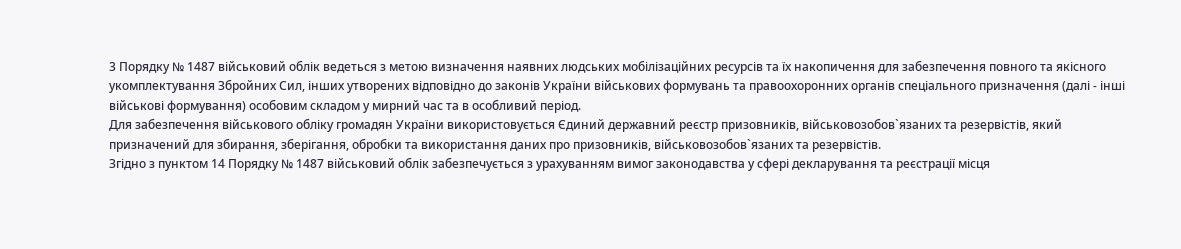3 Порядку № 1487 військовий облік ведеться з метою визначення наявних людських мобілізаційних ресурсів та їх накопичення для забезпечення повного та якісного укомплектування Збройних Сил, інших утворених відповідно до законів України військових формувань та правоохоронних органів спеціального призначення (далі - інші військові формування) особовим складом у мирний час та в особливий період.
Для забезпечення військового обліку громадян України використовується Єдиний державний реєстр призовників, військовозобов`язаних та резервістів, який призначений для збирання, зберігання, обробки та використання даних про призовників, військовозобов`язаних та резервістів.
Згідно з пунктом 14 Порядку № 1487 військовий облік забезпечується з урахуванням вимог законодавства у сфері декларування та реєстрації місця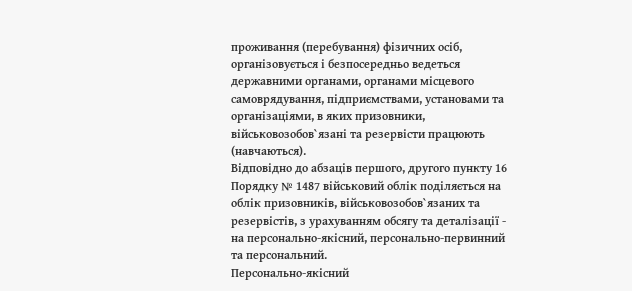проживання (перебування) фізичних осіб, організовується і безпосередньо ведеться державними органами, органами місцевого самоврядування, підприємствами, установами та організаціями, в яких призовники, військовозобов`язані та резервісти працюють (навчаються).
Відповідно до абзаців першого, другого пункту 16 Порядку № 1487 військовий облік поділяється на облік призовників, військовозобов`язаних та резервістів, з урахуванням обсягу та деталізації - на персонально-якісний, персонально-первинний та персональний.
Персонально-якісний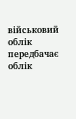військовий облік передбачає облік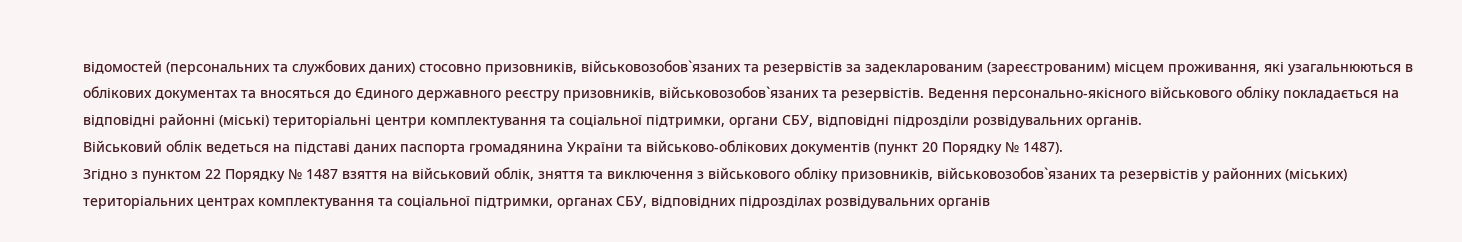відомостей (персональних та службових даних) стосовно призовників, військовозобов`язаних та резервістів за задекларованим (зареєстрованим) місцем проживання, які узагальнюються в облікових документах та вносяться до Єдиного державного реєстру призовників, військовозобов`язаних та резервістів. Ведення персонально-якісного військового обліку покладається на відповідні районні (міські) територіальні центри комплектування та соціальної підтримки, органи СБУ, відповідні підрозділи розвідувальних органів.
Військовий облік ведеться на підставі даних паспорта громадянина України та військово-облікових документів (пункт 20 Порядку № 1487).
Згідно з пунктом 22 Порядку № 1487 взяття на військовий облік, зняття та виключення з військового обліку призовників, військовозобов`язаних та резервістів у районних (міських) територіальних центрах комплектування та соціальної підтримки, органах СБУ, відповідних підрозділах розвідувальних органів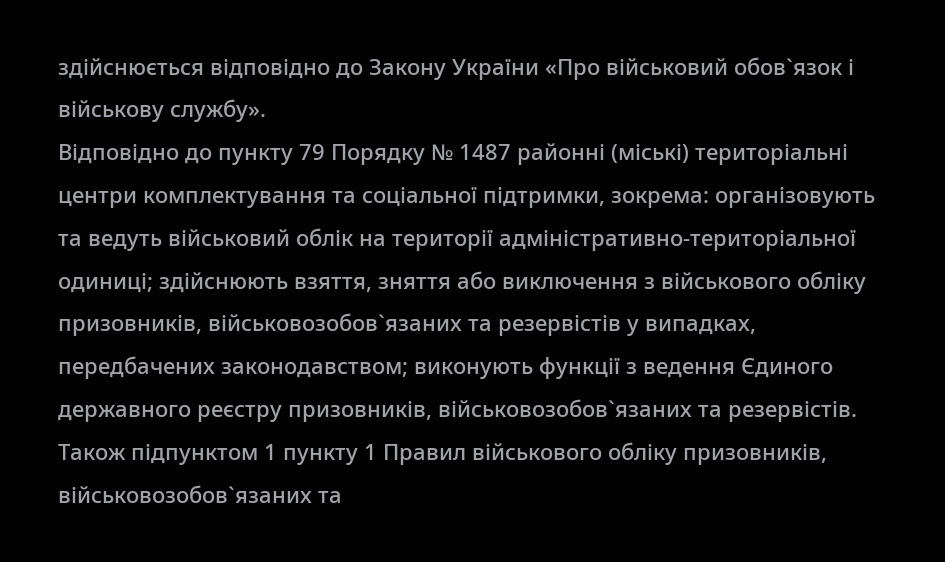здійснюється відповідно до Закону України «Про військовий обов`язок і військову службу».
Відповідно до пункту 79 Порядку № 1487 районні (міські) територіальні центри комплектування та соціальної підтримки, зокрема: організовують та ведуть військовий облік на території адміністративно-територіальної одиниці; здійснюють взяття, зняття або виключення з військового обліку призовників, військовозобов`язаних та резервістів у випадках, передбачених законодавством; виконують функції з ведення Єдиного державного реєстру призовників, військовозобов`язаних та резервістів.
Також підпунктом 1 пункту 1 Правил військового обліку призовників, військовозобов`язаних та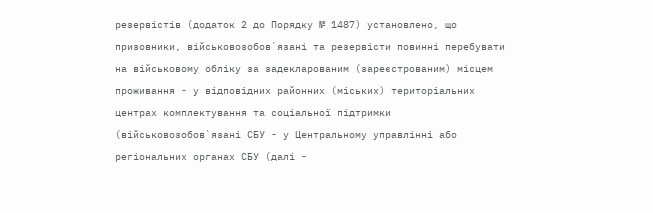резервістів (додаток 2 до Порядку № 1487) установлено, що призовники, військовозобов`язані та резервісти повинні перебувати на військовому обліку за задекларованим (зареєстрованим) місцем проживання - у відповідних районних (міських) територіальних центрах комплектування та соціальної підтримки (військовозобов`язані СБУ - у Центральному управлінні або регіональних органах СБУ (далі -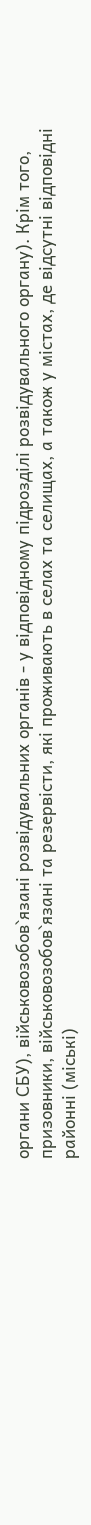органи СБУ), військовозобов`язані розвідувальних органів - у відповідному підрозділі розвідувального органу). Крім того, призовники, військовозобов`язані та резервісти, які проживають в селах та селищах, а також у містах, де відсутні відповідні районні (міські)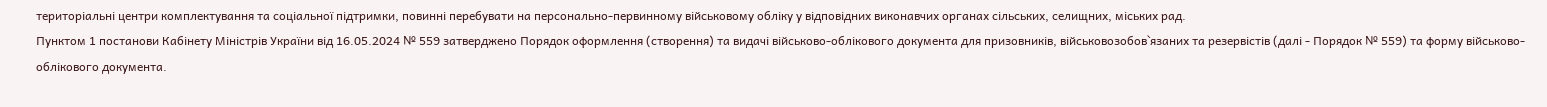територіальні центри комплектування та соціальної підтримки, повинні перебувати на персонально-первинному військовому обліку у відповідних виконавчих органах сільських, селищних, міських рад.
Пунктом 1 постанови Кабінету Міністрів України від 16.05.2024 № 559 затверджено Порядок оформлення (створення) та видачі військово-облікового документа для призовників, військовозобов`язаних та резервістів (далі - Порядок № 559) та форму військово-облікового документа.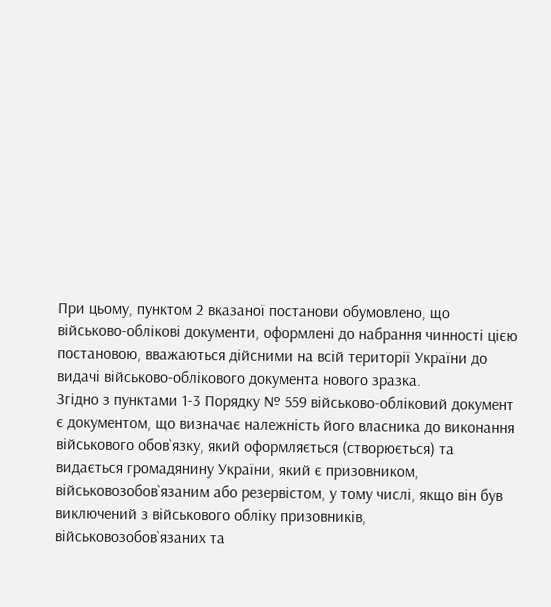При цьому, пунктом 2 вказаної постанови обумовлено, що військово-облікові документи, оформлені до набрання чинності цією постановою, вважаються дійсними на всій території України до видачі військово-облікового документа нового зразка.
Згідно з пунктами 1-3 Порядку № 559 військово-обліковий документ є документом, що визначає належність його власника до виконання військового обов`язку, який оформляється (створюється) та видається громадянину України, який є призовником, військовозобов`язаним або резервістом, у тому числі, якщо він був виключений з військового обліку призовників, військовозобов`язаних та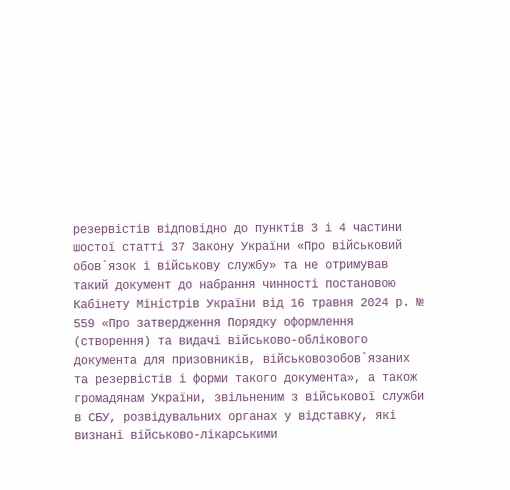резервістів відповідно до пунктів 3 і 4 частини шостої статті 37 Закону України «Про військовий обов`язок і військову службу» та не отримував такий документ до набрання чинності постановою Кабінету Міністрів України від 16 травня 2024 р. № 559 «Про затвердження Порядку оформлення (створення) та видачі військово-облікового документа для призовників, військовозобов`язаних та резервістів і форми такого документа», а також громадянам України, звільненим з військової служби в СБУ, розвідувальних органах у відставку, які визнані військово-лікарськими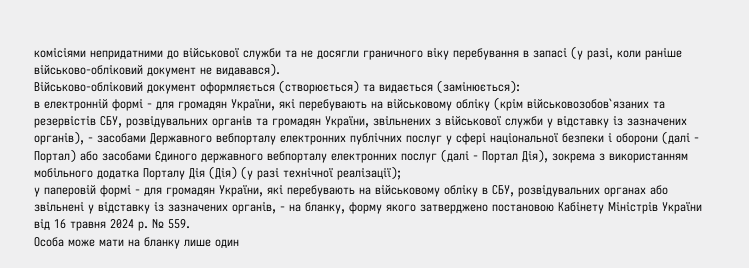комісіями непридатними до військової служби та не досягли граничного віку перебування в запасі (у разі, коли раніше військово-обліковий документ не видавався).
Військово-обліковий документ оформляється (створюється) та видається (замінюється):
в електронній формі - для громадян України, які перебувають на військовому обліку (крім військовозобов`язаних та резервістів СБУ, розвідувальних органів та громадян України, звільнених з військової служби у відставку із зазначених органів), - засобами Державного вебпорталу електронних публічних послуг у сфері національної безпеки і оборони (далі - Портал) або засобами Єдиного державного вебпорталу електронних послуг (далі - Портал Дія), зокрема з використанням мобільного додатка Порталу Дія (Дія) (у разі технічної реалізації);
у паперовій формі - для громадян України, які перебувають на військовому обліку в СБУ, розвідувальних органах або звільнені у відставку із зазначених органів, - на бланку, форму якого затверджено постановою Кабінету Міністрів України від 16 травня 2024 р. № 559.
Особа може мати на бланку лише один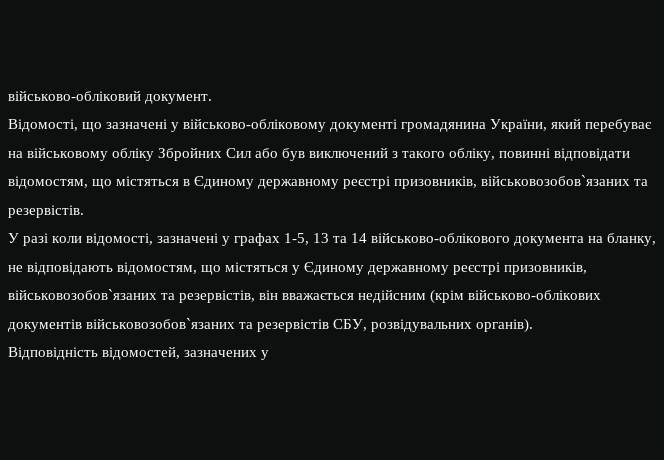військово-обліковий документ.
Відомості, що зазначені у військово-обліковому документі громадянина України, який перебуває на військовому обліку Збройних Сил або був виключений з такого обліку, повинні відповідати відомостям, що містяться в Єдиному державному реєстрі призовників, військовозобов`язаних та резервістів.
У разі коли відомості, зазначені у графах 1-5, 13 та 14 військово-облікового документа на бланку, не відповідають відомостям, що містяться у Єдиному державному реєстрі призовників, військовозобов`язаних та резервістів, він вважається недійсним (крім військово-облікових документів військовозобов`язаних та резервістів СБУ, розвідувальних органів).
Відповідність відомостей, зазначених у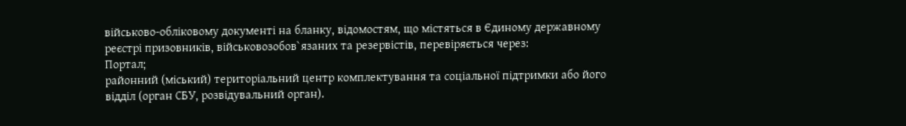військово-обліковому документі на бланку, відомостям, що містяться в Єдиному державному реєстрі призовників, військовозобов`язаних та резервістів, перевіряється через:
Портал;
районний (міський) територіальний центр комплектування та соціальної підтримки або його відділ (орган СБУ, розвідувальний орган).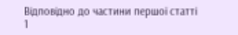Відповідно до частини першої статті 1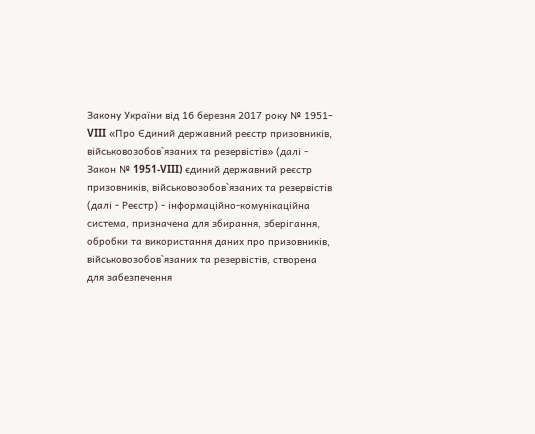Закону України від 16 березня 2017 року № 1951-VIII «Про Єдиний державний реєстр призовників, військовозобов`язаних та резервістів» (далі - Закон № 1951-VIII) єдиний державний реєстр призовників, військовозобов`язаних та резервістів (далі - Реєстр) - інформаційно-комунікаційна система, призначена для збирання, зберігання, обробки та використання даних про призовників, військовозобов`язаних та резервістів, створена для забезпечення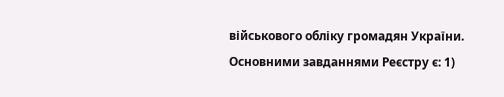військового обліку громадян України.
Основними завданнями Реєстру є: 1)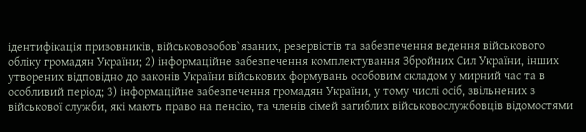ідентифікація призовників, військовозобов`язаних, резервістів та забезпечення ведення військового обліку громадян України; 2) інформаційне забезпечення комплектування Збройних Сил України, інших утворених відповідно до законів України військових формувань особовим складом у мирний час та в особливий період; 3) інформаційне забезпечення громадян України, у тому числі осіб, звільнених з військової служби, які мають право на пенсію, та членів сімей загиблих військовослужбовців відомостями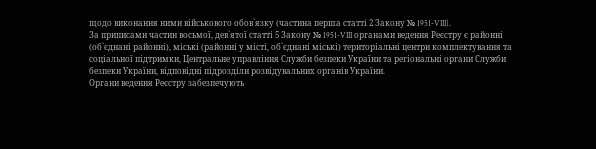щодо виконання ними військового обов`язку (частина перша статті 2 Закону № 1951-VIII).
За приписами частин восьмої, дев`ятої статті 5 Закону № 1951-VIII органами ведення Реєстру є районні (об`єднані районні), міські (районні у місті, об`єднані міські) територіальні центри комплектування та соціальної підтримки, Центральне управління Служби безпеки України та регіональні органи Служби безпеки України, відповідні підрозділи розвідувальних органів України.
Органи ведення Реєстру забезпечують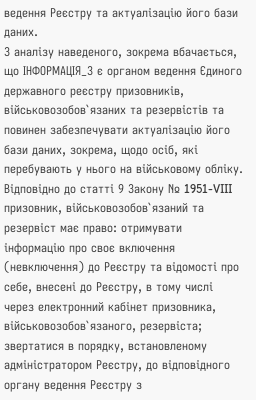ведення Реєстру та актуалізацію його бази даних.
З аналізу наведеного, зокрема вбачається, що ІНФОРМАЦІЯ_3 є органом ведення Єдиного державного реєстру призовників, військовозобов`язаних та резервістів та повинен забезпечувати актуалізацію його бази даних, зокрема, щодо осіб, які перебувають у нього на військовому обліку.
Відповідно до статті 9 Закону № 1951-VIII призовник, військовозобов`язаний та резервіст має право: отримувати інформацію про своє включення (невключення) до Реєстру та відомості про себе, внесені до Реєстру, в тому числі через електронний кабінет призовника, військовозобов`язаного, резервіста; звертатися в порядку, встановленому адміністратором Реєстру, до відповідного органу ведення Реєстру з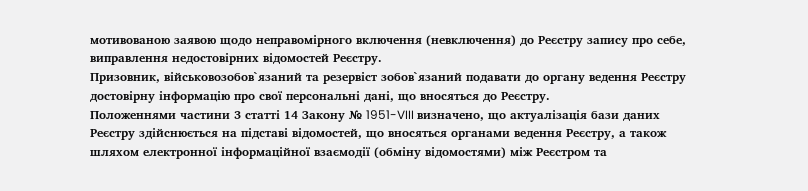мотивованою заявою щодо неправомірного включення (невключення) до Реєстру запису про себе, виправлення недостовірних відомостей Реєстру.
Призовник, військовозобов`язаний та резервіст зобов`язаний подавати до органу ведення Реєстру достовірну інформацію про свої персональні дані, що вносяться до Реєстру.
Положеннями частини 3 статті 14 Закону № 1951-VIII визначено, що актуалізація бази даних Реєстру здійснюється на підставі відомостей, що вносяться органами ведення Реєстру, а також шляхом електронної інформаційної взаємодії (обміну відомостями) між Реєстром та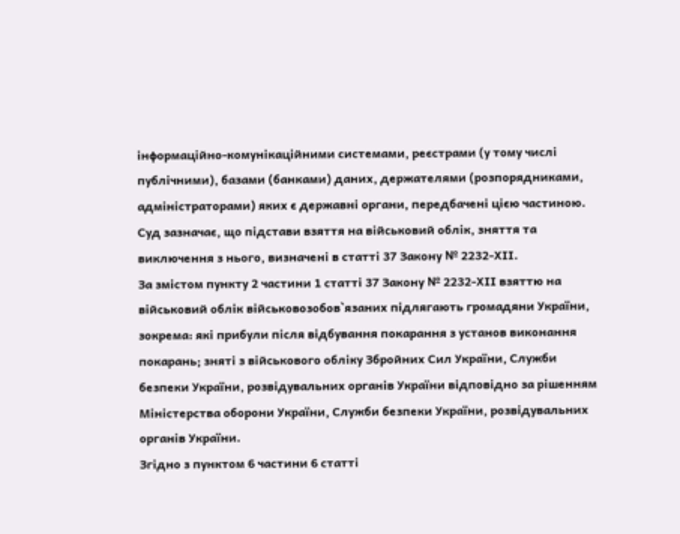інформаційно-комунікаційними системами, реєстрами (у тому числі публічними), базами (банками) даних, держателями (розпорядниками, адміністраторами) яких є державні органи, передбачені цією частиною.
Суд зазначає, що підстави взяття на військовий облік, зняття та виключення з нього, визначені в статті 37 Закону № 2232-ХІІ.
За змістом пункту 2 частини 1 статті 37 Закону № 2232-ХІІ взяттю на військовий облік військовозобов`язаних підлягають громадяни України, зокрема: які прибули після відбування покарання з установ виконання покарань; зняті з військового обліку Збройних Сил України, Служби безпеки України, розвідувальних органів України відповідно за рішенням Міністерства оборони України, Служби безпеки України, розвідувальних органів України.
Згідно з пунктом 6 частини 6 статті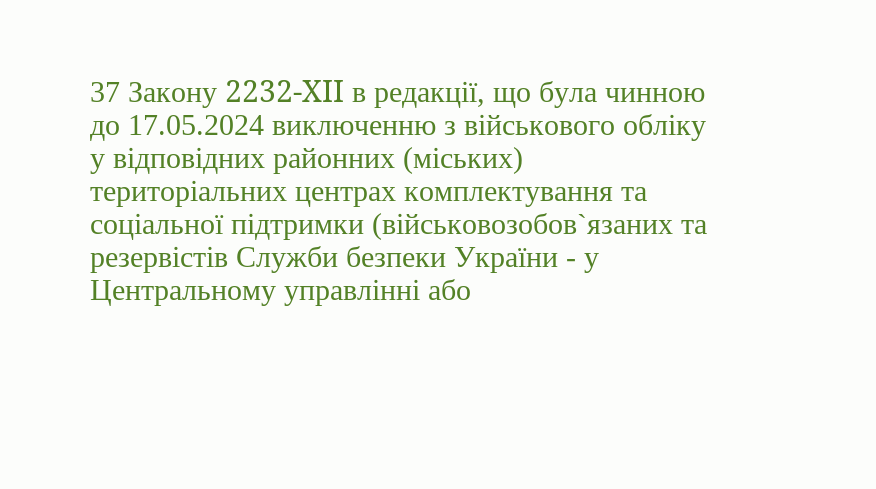37 Закону 2232-XII в редакції, що була чинною до 17.05.2024 виключенню з військового обліку у відповідних районних (міських) територіальних центрах комплектування та соціальної підтримки (військовозобов`язаних та резервістів Служби безпеки України - у Центральному управлінні або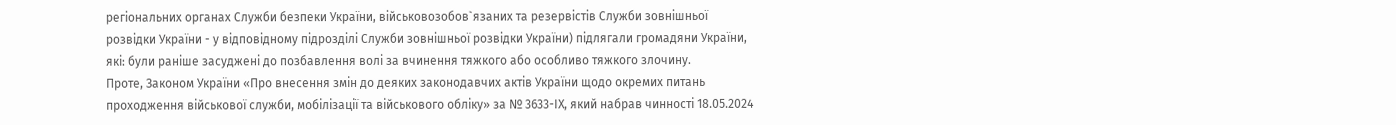регіональних органах Служби безпеки України, військовозобов`язаних та резервістів Служби зовнішньої розвідки України - у відповідному підрозділі Служби зовнішньої розвідки України) підлягали громадяни України, які: були раніше засуджені до позбавлення волі за вчинення тяжкого або особливо тяжкого злочину.
Проте, Законом України «Про внесення змін до деяких законодавчих актів України щодо окремих питань проходження військової служби, мобілізації та військового обліку» за № 3633-ІХ, який набрав чинності 18.05.2024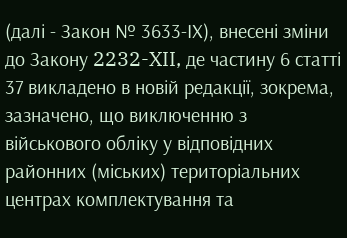(далі - Закон № 3633-ІХ), внесені зміни до Закону 2232-XII, де частину 6 статті 37 викладено в новій редакції, зокрема, зазначено, що виключенню з військового обліку у відповідних районних (міських) територіальних центрах комплектування та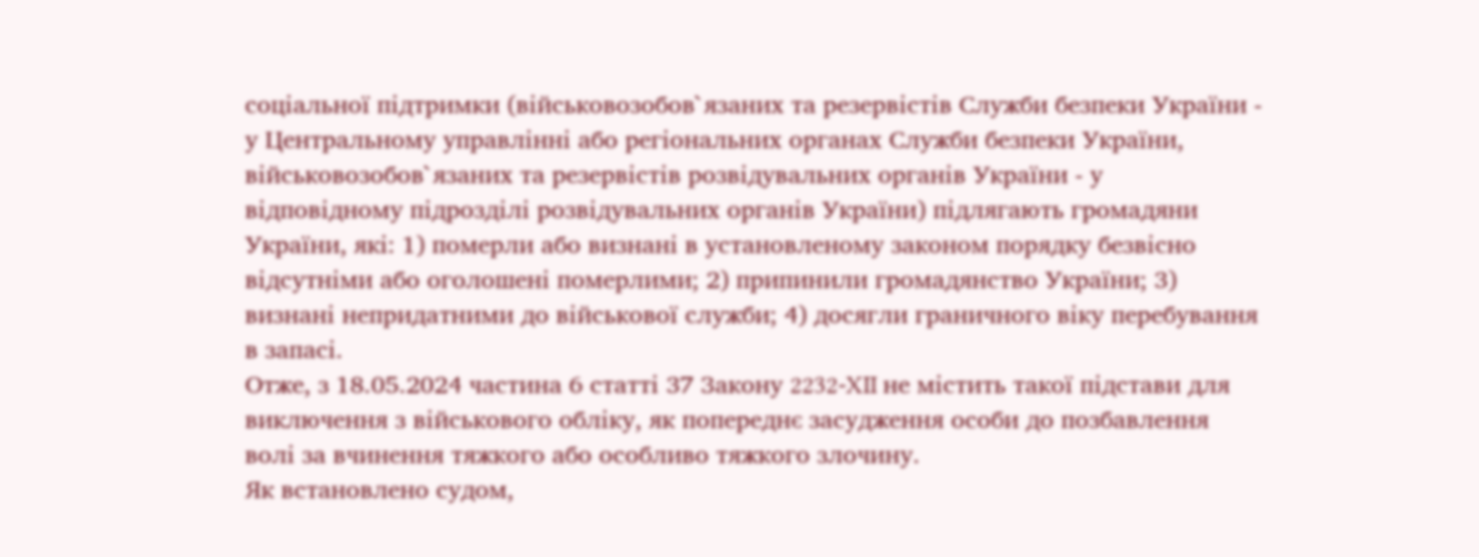соціальної підтримки (військовозобов`язаних та резервістів Служби безпеки України - у Центральному управлінні або регіональних органах Служби безпеки України, військовозобов`язаних та резервістів розвідувальних органів України - у відповідному підрозділі розвідувальних органів України) підлягають громадяни України, які: 1) померли або визнані в установленому законом порядку безвісно відсутніми або оголошені померлими; 2) припинили громадянство України; 3) визнані непридатними до військової служби; 4) досягли граничного віку перебування в запасі.
Отже, з 18.05.2024 частина 6 статті 37 Закону 2232-XII не містить такої підстави для виключення з військового обліку, як попереднє засудження особи до позбавлення волі за вчинення тяжкого або особливо тяжкого злочину.
Як встановлено судом,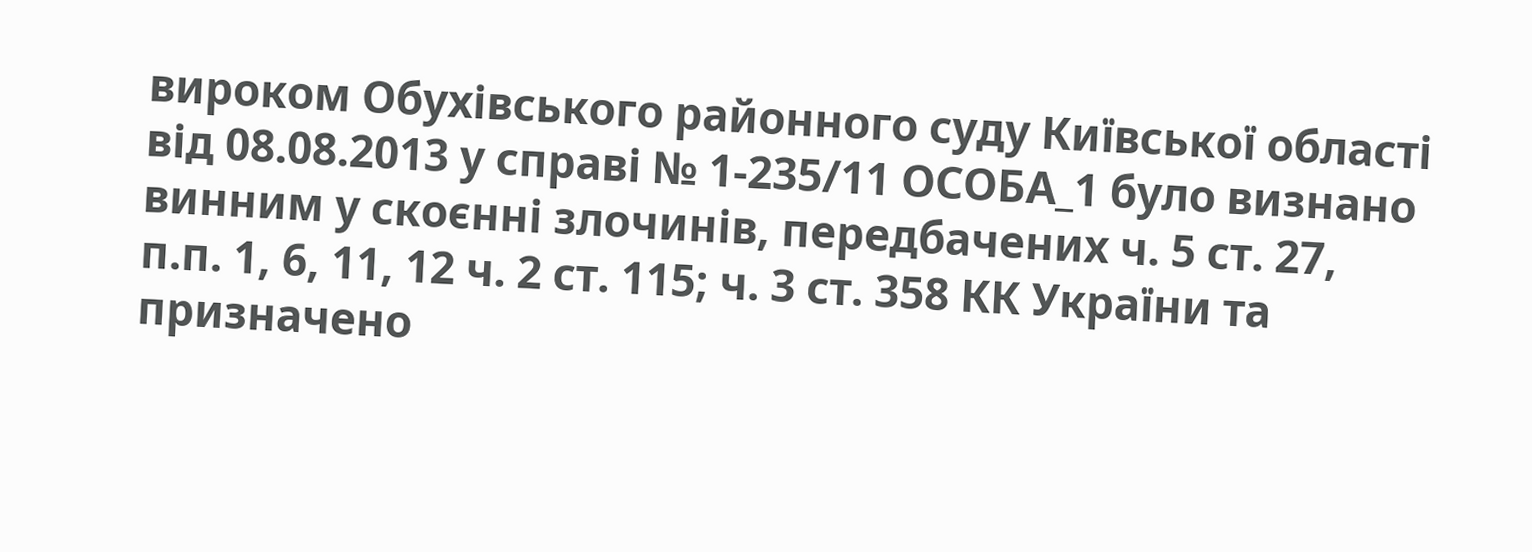вироком Обухівського районного суду Київської області від 08.08.2013 у справі № 1-235/11 ОСОБА_1 було визнано винним у скоєнні злочинів, передбачених ч. 5 ст. 27, п.п. 1, 6, 11, 12 ч. 2 ст. 115; ч. 3 ст. 358 КК України та призначено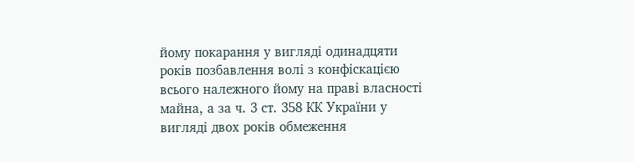йому покарання у вигляді одинадцяти років позбавлення волі з конфіскацією всього належного йому на праві власності майна, а за ч. 3 ст. 358 КК України у вигляді двох років обмеження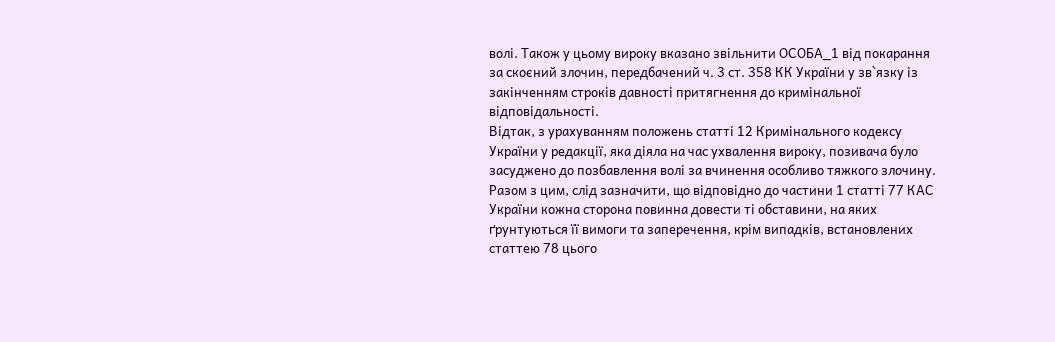волі. Також у цьому вироку вказано звільнити ОСОБА_1 від покарання за скоєний злочин, передбачений ч. 3 ст. 358 КК України у зв`язку із закінченням строків давності притягнення до кримінальної відповідальності.
Відтак, з урахуванням положень статті 12 Кримінального кодексу України у редакції, яка діяла на час ухвалення вироку, позивача було засуджено до позбавлення волі за вчинення особливо тяжкого злочину.
Разом з цим, слід зазначити, що відповідно до частини 1 статті 77 КАС України кожна сторона повинна довести ті обставини, на яких ґрунтуються її вимоги та заперечення, крім випадків, встановлених статтею 78 цього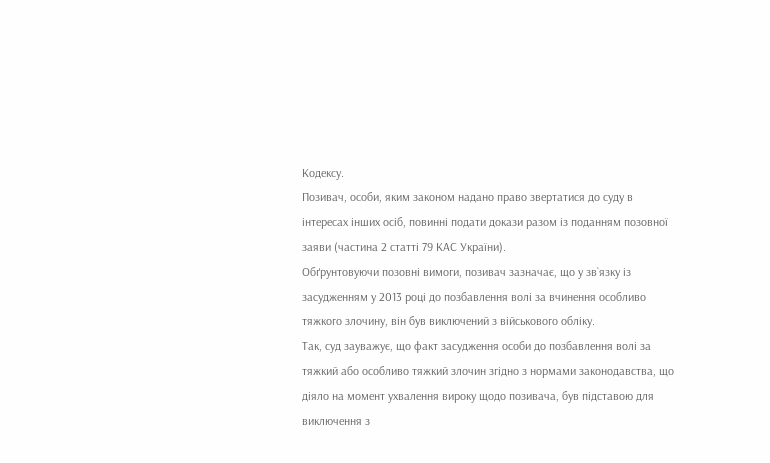Кодексу.
Позивач, особи, яким законом надано право звертатися до суду в інтересах інших осіб, повинні подати докази разом із поданням позовної заяви (частина 2 статті 79 КАС України).
Обґрунтовуючи позовні вимоги, позивач зазначає, що у зв`язку із засудженням у 2013 році до позбавлення волі за вчинення особливо тяжкого злочину, він був виключений з військового обліку.
Так, суд зауважує, що факт засудження особи до позбавлення волі за тяжкий або особливо тяжкий злочин згідно з нормами законодавства, що діяло на момент ухвалення вироку щодо позивача, був підставою для виключення з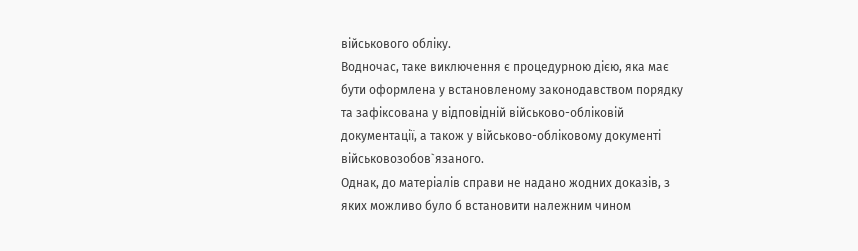військового обліку.
Водночас, таке виключення є процедурною дією, яка має бути оформлена у встановленому законодавством порядку та зафіксована у відповідній військово-обліковій документації, а також у військово-обліковому документі військовозобов`язаного.
Однак, до матеріалів справи не надано жодних доказів, з яких можливо було б встановити належним чином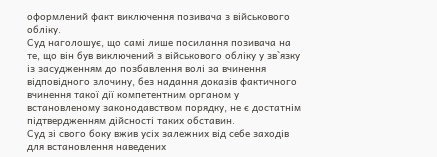оформлений факт виключення позивача з військового обліку.
Суд наголошує, що самі лише посилання позивача на те, що він був виключений з військового обліку у зв`язку із засудженням до позбавлення волі за вчинення відповідного злочину, без надання доказів фактичного вчинення такої дії компетентним органом у встановленому законодавством порядку, не є достатнім підтвердженням дійсності таких обставин.
Суд зі свого боку вжив усіх залежних від себе заходів для встановлення наведених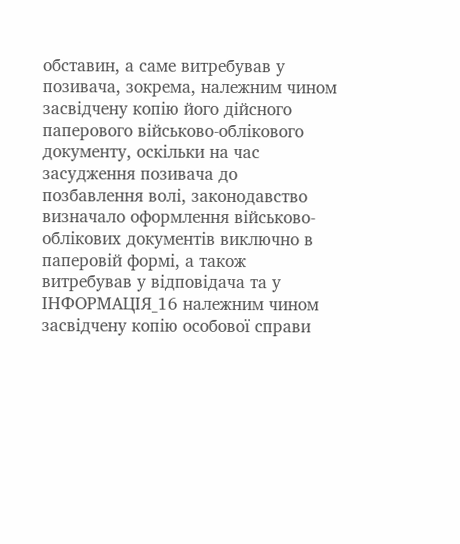обставин, а саме витребував у позивача, зокрема, належним чином засвідчену копію його дійсного паперового військово-облікового документу, оскільки на час засудження позивача до позбавлення волі, законодавство визначало оформлення військово-облікових документів виключно в паперовій формі, а також витребував у відповідача та у ІНФОРМАЦІЯ_16 належним чином засвідчену копію особової справи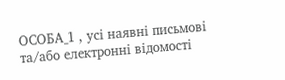ОСОБА_1 , усі наявні письмові та/або електронні відомості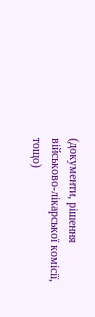(документи, рішення військово-лікарської комісії, тощо)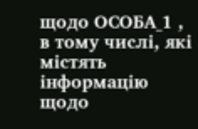щодо ОСОБА_1 , в тому числі, які містять інформацію щодо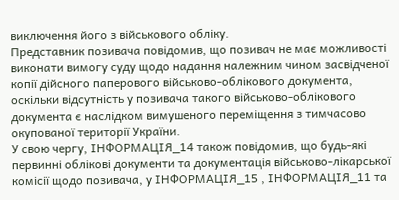виключення його з військового обліку.
Представник позивача повідомив, що позивач не має можливості виконати вимогу суду щодо надання належним чином засвідченої копії дійсного паперового військово-облікового документа, оскільки відсутність у позивача такого військово-облікового документа є наслідком вимушеного переміщення з тимчасово окупованої території України.
У свою чергу, ІНФОРМАЦІЯ_14 також повідомив, що будь-які первинні облікові документи та документація військово-лікарської комісії щодо позивача, у ІНФОРМАЦІЯ_15 , ІНФОРМАЦІЯ_11 та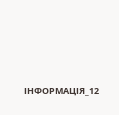ІНФОРМАЦІЯ_12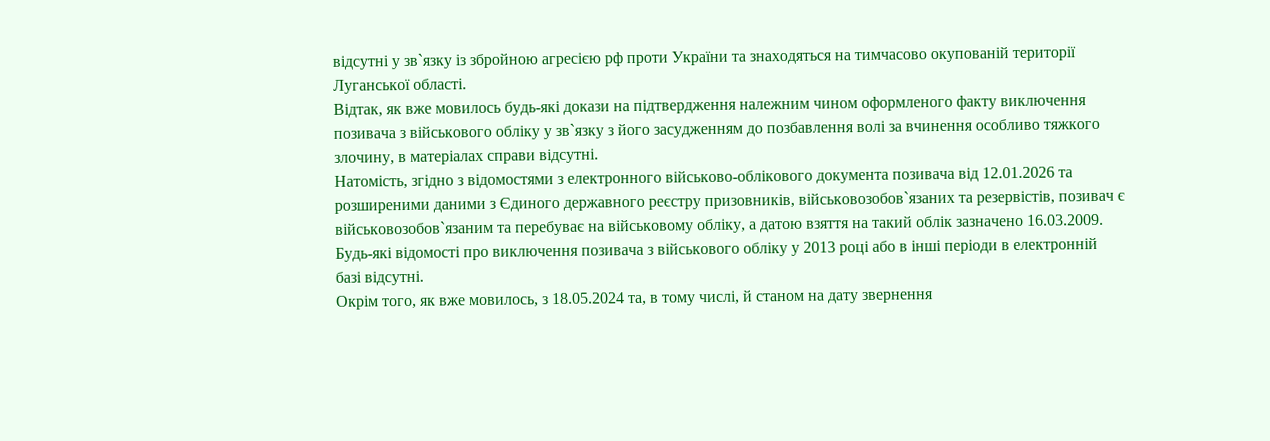відсутні у зв`язку із збройною агресією рф проти України та знаходяться на тимчасово окупованій території Луганської області.
Відтак, як вже мовилось будь-які докази на підтвердження належним чином оформленого факту виключення позивача з військового обліку у зв`язку з його засудженням до позбавлення волі за вчинення особливо тяжкого злочину, в матеріалах справи відсутні.
Натомість, згідно з відомостями з електронного військово-облікового документа позивача від 12.01.2026 та розширеними даними з Єдиного державного реєстру призовників, військовозобов`язаних та резервістів, позивач є військовозобов`язаним та перебуває на військовому обліку, а датою взяття на такий облік зазначено 16.03.2009. Будь-які відомості про виключення позивача з військового обліку у 2013 році або в інші періоди в електронній базі відсутні.
Окрім того, як вже мовилось, з 18.05.2024 та, в тому числі, й станом на дату звернення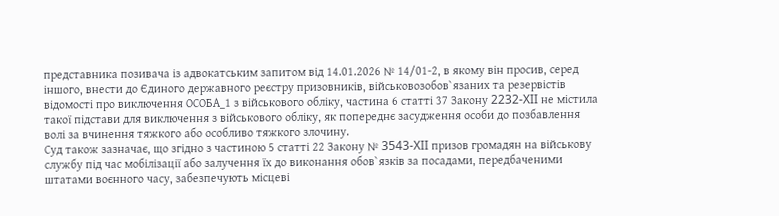представника позивача із адвокатським запитом від 14.01.2026 № 14/01-2, в якому він просив, серед іншого, внести до Єдиного державного реєстру призовників, військовозобов`язаних та резервістів відомості про виключення ОСОБА_1 з військового обліку, частина 6 статті 37 Закону 2232-XII не містила такої підстави для виключення з військового обліку, як попереднє засудження особи до позбавлення волі за вчинення тяжкого або особливо тяжкого злочину.
Суд також зазначає, що згідно з частиною 5 статті 22 Закону № 3543-XII призов громадян на військову службу під час мобілізації або залучення їх до виконання обов`язків за посадами, передбаченими штатами воєнного часу, забезпечують місцеві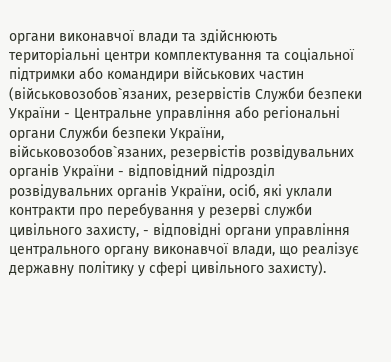органи виконавчої влади та здійснюють територіальні центри комплектування та соціальної підтримки або командири військових частин (військовозобов`язаних, резервістів Служби безпеки України - Центральне управління або регіональні органи Служби безпеки України, військовозобов`язаних, резервістів розвідувальних органів України - відповідний підрозділ розвідувальних органів України, осіб, які уклали контракти про перебування у резерві служби цивільного захисту, - відповідні органи управління центрального органу виконавчої влади, що реалізує державну політику у сфері цивільного захисту).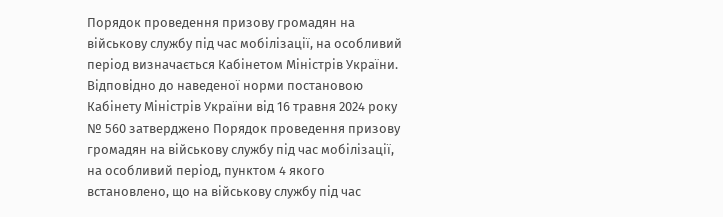Порядок проведення призову громадян на військову службу під час мобілізації, на особливий період визначається Кабінетом Міністрів України.
Відповідно до наведеної норми постановою Кабінету Міністрів України від 16 травня 2024 року № 560 затверджено Порядок проведення призову громадян на військову службу під час мобілізації, на особливий період, пунктом 4 якого встановлено, що на військову службу під час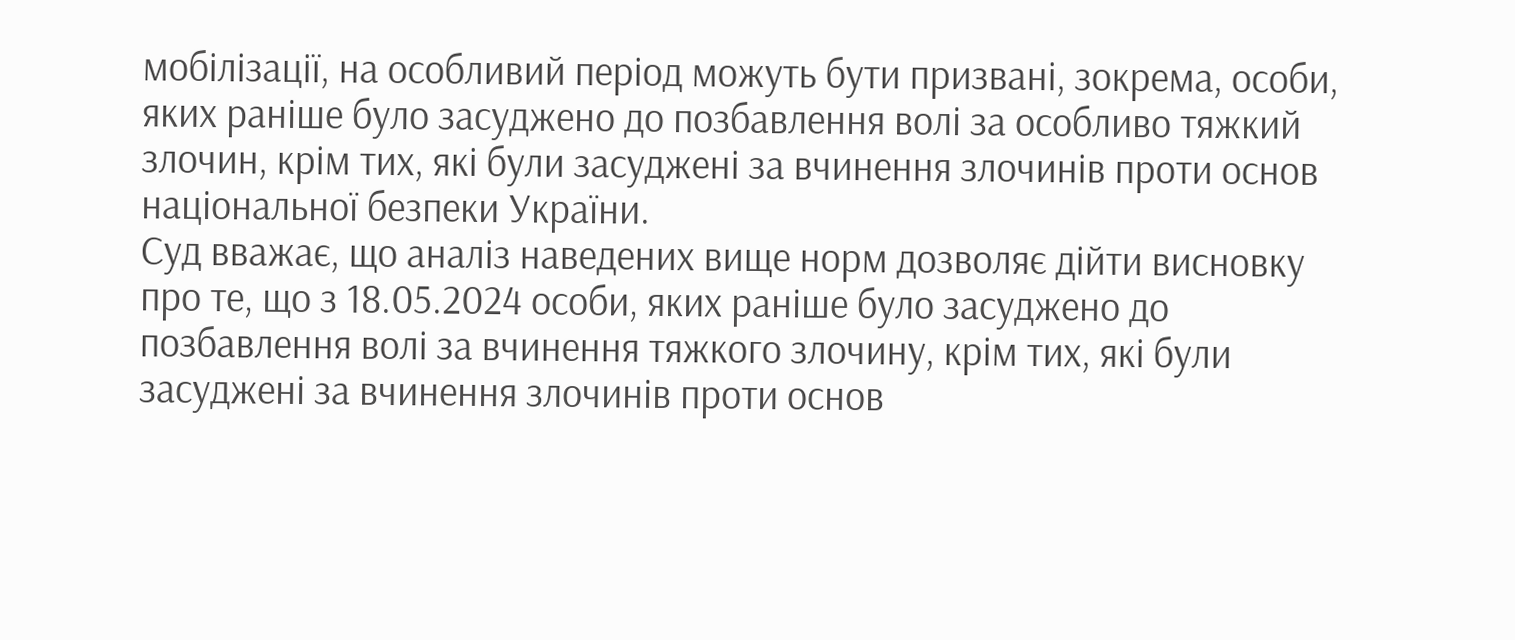мобілізації, на особливий період можуть бути призвані, зокрема, особи, яких раніше було засуджено до позбавлення волі за особливо тяжкий злочин, крім тих, які були засуджені за вчинення злочинів проти основ національної безпеки України.
Суд вважає, що аналіз наведених вище норм дозволяє дійти висновку про те, що з 18.05.2024 особи, яких раніше було засуджено до позбавлення волі за вчинення тяжкого злочину, крім тих, які були засуджені за вчинення злочинів проти основ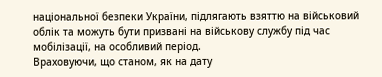національної безпеки України, підлягають взяттю на військовий облік та можуть бути призвані на військову службу під час мобілізації, на особливий період.
Враховуючи, що станом, як на дату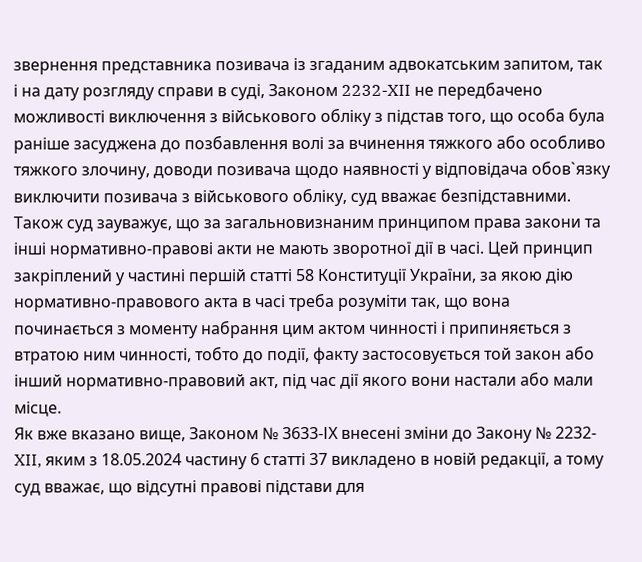звернення представника позивача із згаданим адвокатським запитом, так і на дату розгляду справи в суді, Законом 2232-XII не передбачено можливості виключення з військового обліку з підстав того, що особа була раніше засуджена до позбавлення волі за вчинення тяжкого або особливо тяжкого злочину, доводи позивача щодо наявності у відповідача обов`язку виключити позивача з військового обліку, суд вважає безпідставними.
Також суд зауважує, що за загальновизнаним принципом права закони та інші нормативно-правові акти не мають зворотної дії в часі. Цей принцип закріплений у частині першій статті 58 Конституції України, за якою дію нормативно-правового акта в часі треба розуміти так, що вона починається з моменту набрання цим актом чинності і припиняється з втратою ним чинності, тобто до події, факту застосовується той закон або інший нормативно-правовий акт, під час дії якого вони настали або мали місце.
Як вже вказано вище, Законом № 3633-ІХ внесені зміни до Закону № 2232-XII, яким з 18.05.2024 частину 6 статті 37 викладено в новій редакції, а тому суд вважає, що відсутні правові підстави для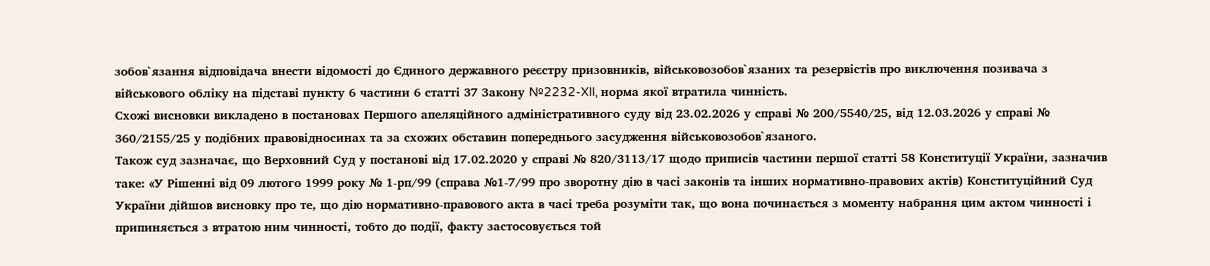зобов`язання відповідача внести відомості до Єдиного державного реєстру призовників, військовозобов`язаних та резервістів про виключення позивача з військового обліку на підставі пункту 6 частини 6 статті 37 Закону №2232-XII, норма якої втратила чинність.
Схожі висновки викладено в постановах Першого апеляційного адміністративного суду від 23.02.2026 у справі № 200/5540/25, від 12.03.2026 у справі № 360/2155/25 у подібних правовідносинах та за схожих обставин попереднього засудження військовозобов`язаного.
Також суд зазначає, що Верховний Суд у постанові від 17.02.2020 у справі № 820/3113/17 щодо приписів частини першої статті 58 Конституції України, зазначив таке: «У Рішенні від 09 лютого 1999 року № 1-рп/99 (справа №1-7/99 про зворотну дію в часі законів та інших нормативно-правових актів) Конституційний Суд України дійшов висновку про те, що дію нормативно-правового акта в часі треба розуміти так, що вона починається з моменту набрання цим актом чинності і припиняється з втратою ним чинності, тобто до події, факту застосовується той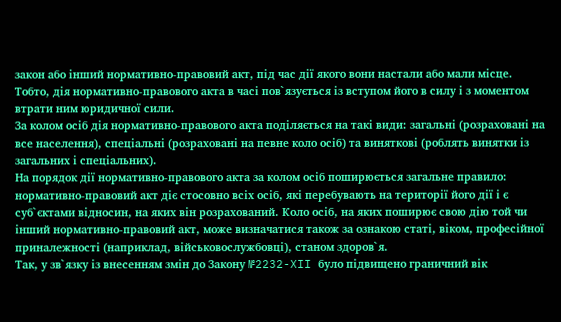закон або інший нормативно-правовий акт, під час дії якого вони настали або мали місце.
Тобто, дія нормативно-правового акта в часі пов`язується із вступом його в силу і з моментом втрати ним юридичної сили.
За колом осіб дія нормативно-правового акта поділяється на такі види: загальні (розраховані на все населення), спеціальні (розраховані на певне коло осіб) та виняткові (роблять винятки із загальних і спеціальних).
На порядок дії нормативно-правового акта за колом осіб поширюється загальне правило: нормативно-правовий акт діє стосовно всіх осіб, які перебувають на території його дії і є суб`єктами відносин, на яких він розрахований. Коло осіб, на яких поширює свою дію той чи інший нормативно-правовий акт, може визначатися також за ознакою статі, віком, професійної приналежності (наприклад, військовослужбовці), станом здоров`я.
Так, у зв`язку із внесенням змін до Закону №2232-XII було підвищено граничний вік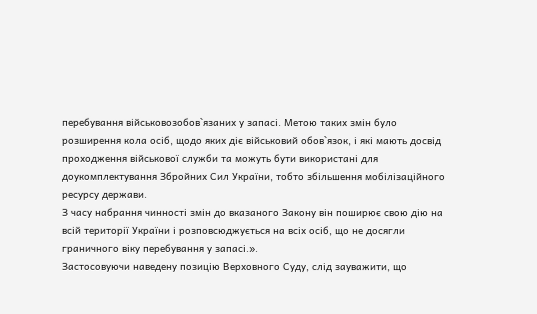перебування військовозобов`язаних у запасі. Метою таких змін було розширення кола осіб, щодо яких діє військовий обов`язок, і які мають досвід проходження військової служби та можуть бути використані для доукомплектування Збройних Сил України, тобто збільшення мобілізаційного ресурсу держави.
З часу набрання чинності змін до вказаного Закону він поширює свою дію на всій території України і розповсюджується на всіх осіб, що не досягли граничного віку перебування у запасі.».
Застосовуючи наведену позицію Верховного Суду, слід зауважити, що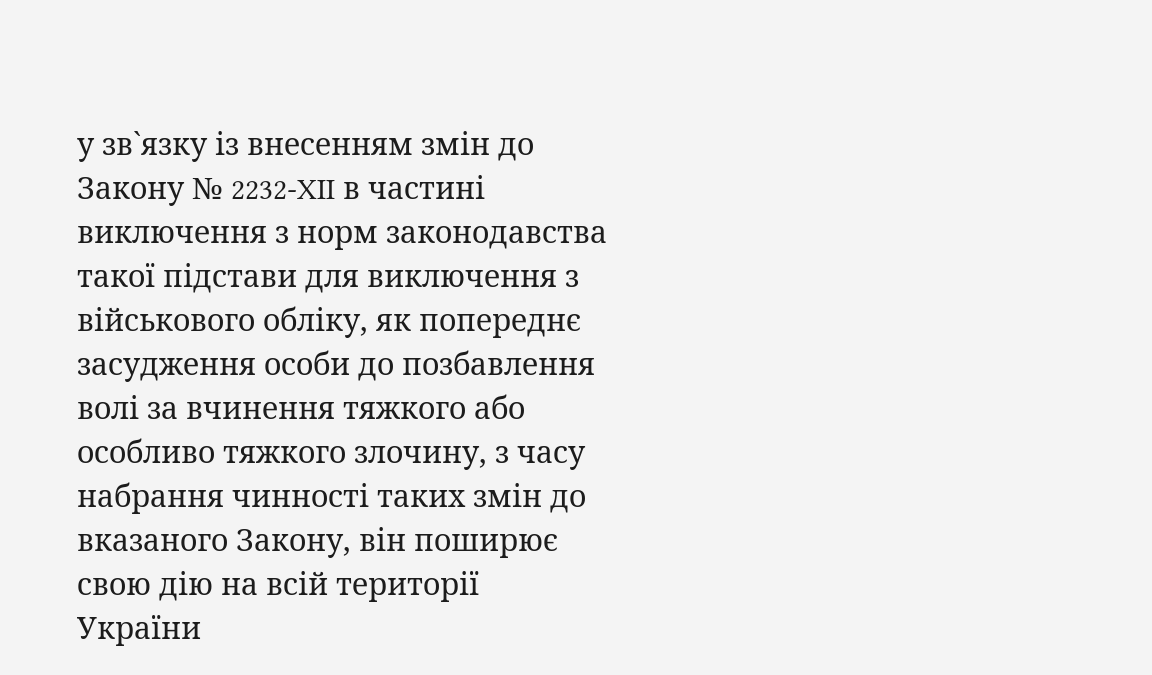у зв`язку із внесенням змін до Закону № 2232-XII в частині виключення з норм законодавства такої підстави для виключення з військового обліку, як попереднє засудження особи до позбавлення волі за вчинення тяжкого або особливо тяжкого злочину, з часу набрання чинності таких змін до вказаного Закону, він поширює свою дію на всій території України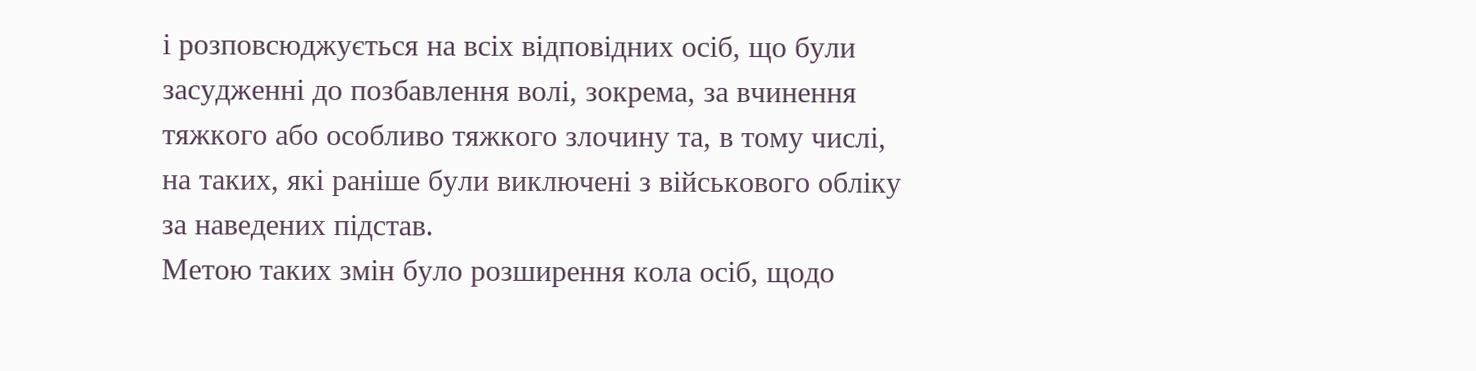і розповсюджується на всіх відповідних осіб, що були засудженні до позбавлення волі, зокрема, за вчинення тяжкого або особливо тяжкого злочину та, в тому числі, на таких, які раніше були виключені з військового обліку за наведених підстав.
Метою таких змін було розширення кола осіб, щодо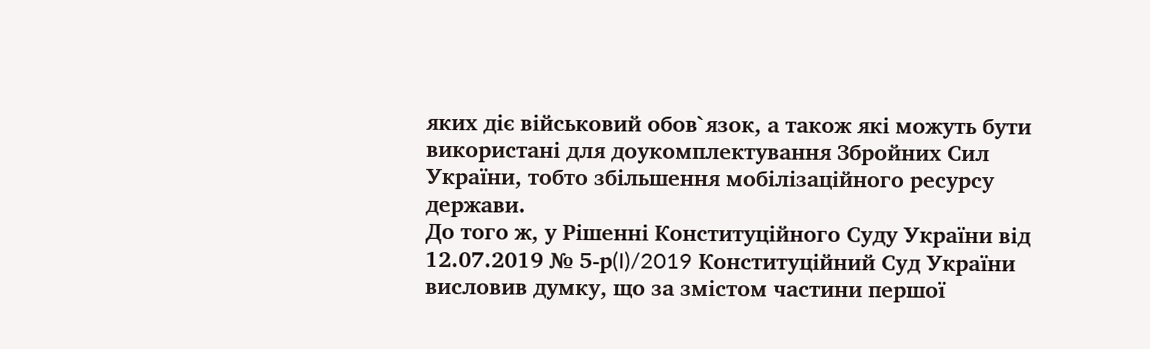яких діє військовий обов`язок, а також які можуть бути використані для доукомплектування Збройних Сил України, тобто збільшення мобілізаційного ресурсу держави.
До того ж, у Рішенні Конституційного Суду України від 12.07.2019 № 5-р(I)/2019 Конституційний Суд України висловив думку, що за змістом частини першої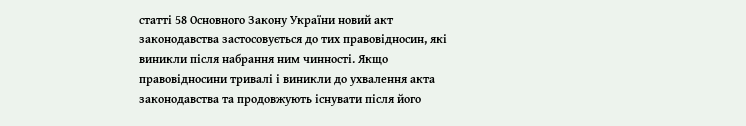статті 58 Основного Закону України новий акт законодавства застосовується до тих правовідносин, які виникли після набрання ним чинності. Якщо правовідносини тривалі і виникли до ухвалення акта законодавства та продовжують існувати після його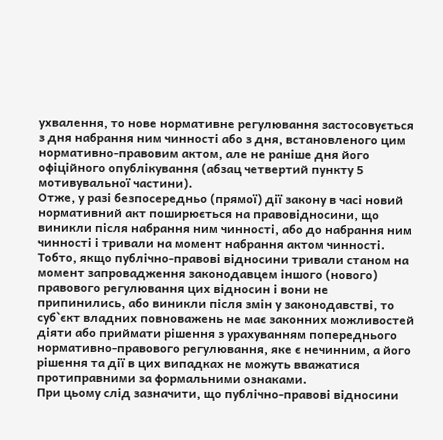ухвалення, то нове нормативне регулювання застосовується з дня набрання ним чинності або з дня, встановленого цим нормативно-правовим актом, але не раніше дня його офіційного опублікування (абзац четвертий пункту 5 мотивувальної частини).
Отже, у разі безпосередньо (прямої) дії закону в часі новий нормативний акт поширюється на правовідносини, що виникли після набрання ним чинності, або до набрання ним чинності і тривали на момент набрання актом чинності.
Тобто, якщо публічно-правові відносини тривали станом на момент запровадження законодавцем іншого (нового) правового регулювання цих відносин і вони не припинились, або виникли після змін у законодавстві, то суб`єкт владних повноважень не має законних можливостей діяти або приймати рішення з урахуванням попереднього нормативно-правового регулювання, яке є нечинним, а його рішення та дії в цих випадках не можуть вважатися протиправними за формальними ознаками.
При цьому слід зазначити, що публічно-правові відносини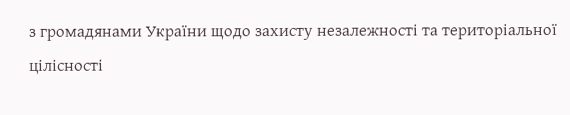з громадянами України щодо захисту незалежності та територіальної цілісності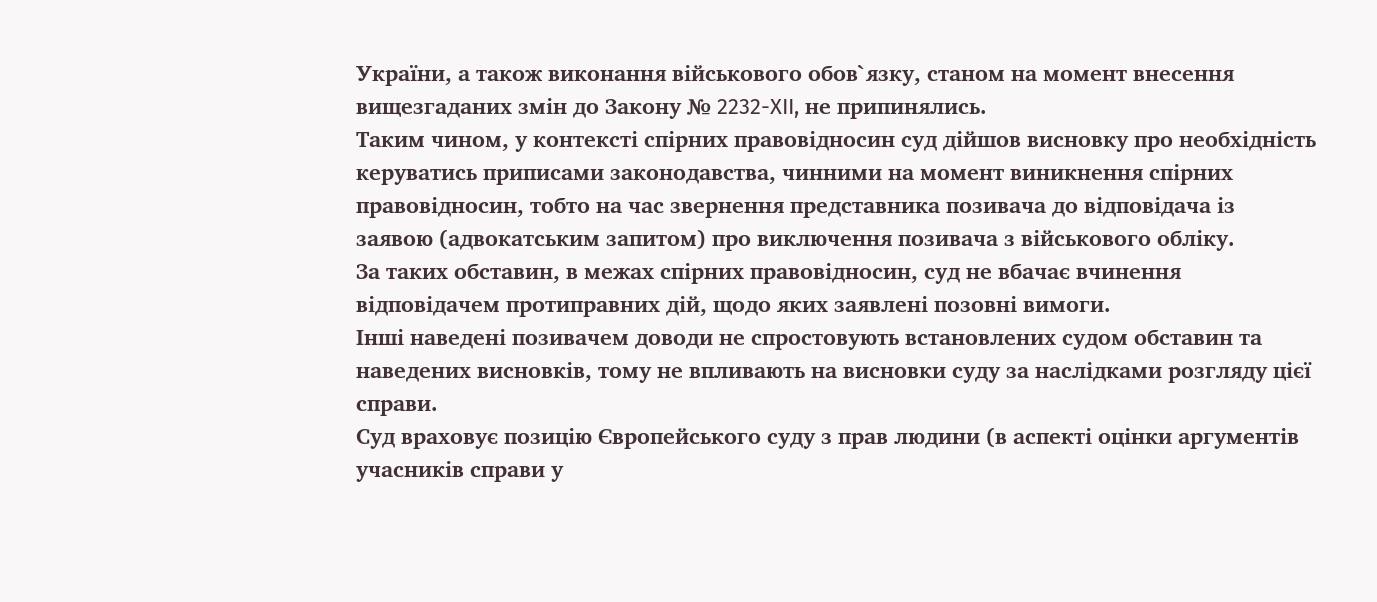України, а також виконання військового обов`язку, станом на момент внесення вищезгаданих змін до Закону № 2232-XII, не припинялись.
Таким чином, у контексті спірних правовідносин суд дійшов висновку про необхідність керуватись приписами законодавства, чинними на момент виникнення спірних правовідносин, тобто на час звернення представника позивача до відповідача із заявою (адвокатським запитом) про виключення позивача з військового обліку.
За таких обставин, в межах спірних правовідносин, суд не вбачає вчинення відповідачем протиправних дій, щодо яких заявлені позовні вимоги.
Інші наведені позивачем доводи не спростовують встановлених судом обставин та наведених висновків, тому не впливають на висновки суду за наслідками розгляду цієї справи.
Суд враховує позицію Європейського суду з прав людини (в аспекті оцінки аргументів учасників справи у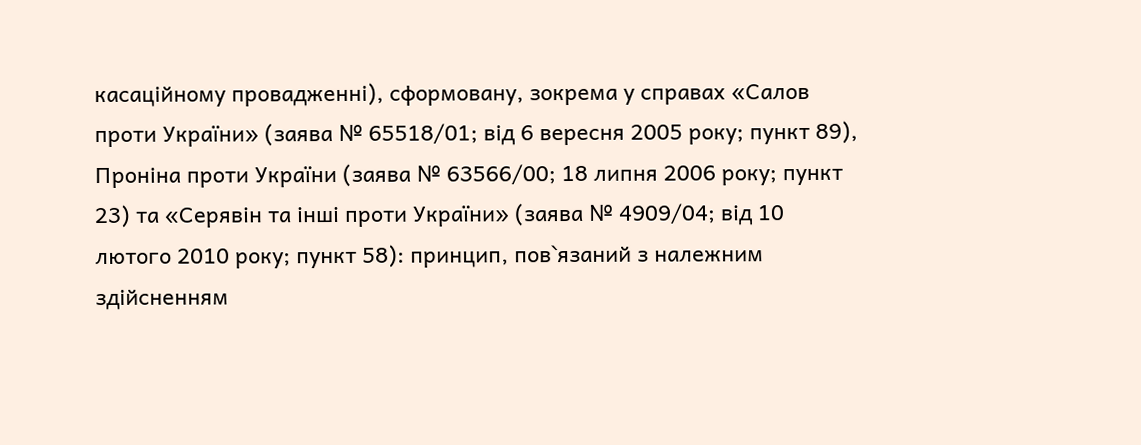касаційному провадженні), сформовану, зокрема у справах «Салов проти України» (заява № 65518/01; від 6 вересня 2005 року; пункт 89), Проніна проти України (заява № 63566/00; 18 липня 2006 року; пункт 23) та «Серявін та інші проти України» (заява № 4909/04; від 10 лютого 2010 року; пункт 58): принцип, пов`язаний з належним здійсненням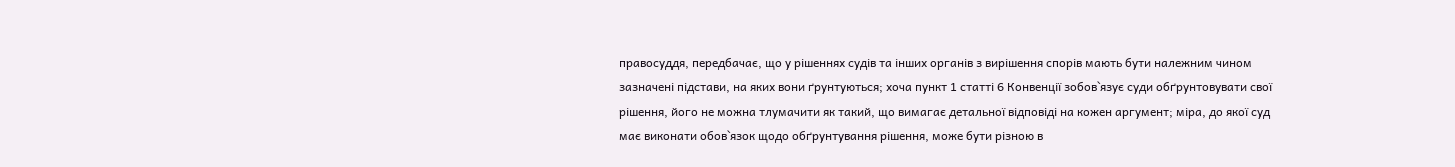правосуддя, передбачає, що у рішеннях судів та інших органів з вирішення спорів мають бути належним чином зазначені підстави, на яких вони ґрунтуються; хоча пункт 1 статті 6 Конвенції зобов`язує суди обґрунтовувати свої рішення, його не можна тлумачити як такий, що вимагає детальної відповіді на кожен аргумент; міра, до якої суд має виконати обов`язок щодо обґрунтування рішення, може бути різною в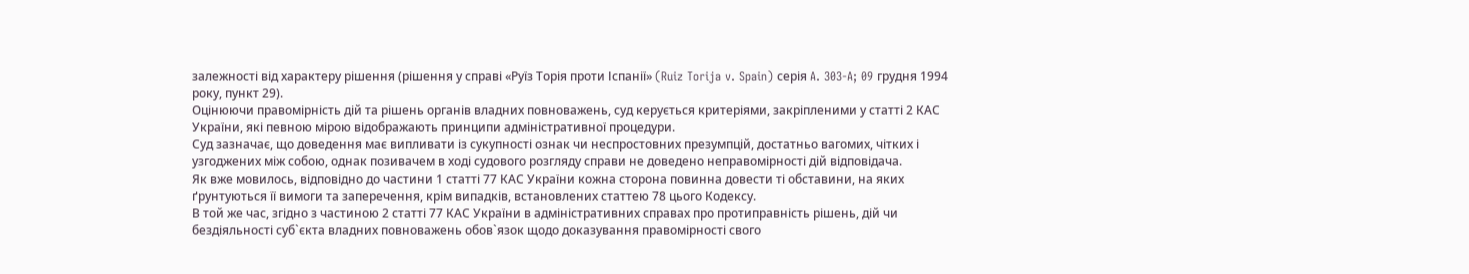залежності від характеру рішення (рішення у справі «Руїз Торія проти Іспанії» (Ruiz Torija v. Spain) серія A. 303-A; 09 грудня 1994 року, пункт 29).
Оцінюючи правомірність дій та рішень органів владних повноважень, суд керується критеріями, закріпленими у статті 2 КАС України, які певною мірою відображають принципи адміністративної процедури.
Суд зазначає, що доведення має випливати із сукупності ознак чи неспростовних презумпцій, достатньо вагомих, чітких і узгоджених між собою, однак позивачем в ході судового розгляду справи не доведено неправомірності дій відповідача.
Як вже мовилось, відповідно до частини 1 статті 77 КАС України кожна сторона повинна довести ті обставини, на яких ґрунтуються її вимоги та заперечення, крім випадків, встановлених статтею 78 цього Кодексу.
В той же час, згідно з частиною 2 статті 77 КАС України в адміністративних справах про протиправність рішень, дій чи бездіяльності суб`єкта владних повноважень обов`язок щодо доказування правомірності свого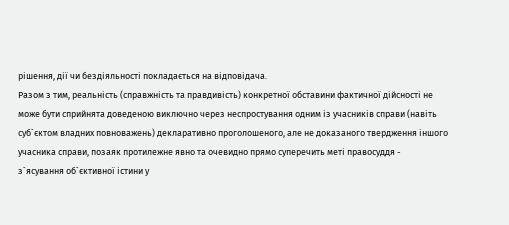рішення, дії чи бездіяльності покладається на відповідача.
Разом з тим, реальність (справжність та правдивість) конкретної обставини фактичної дійсності не може бути сприйнята доведеною виключно через неспростування одним із учасників справи (навіть суб`єктом владних повноважень) декларативно проголошеного, але не доказаного твердження іншого учасника справи, позаяк протилежне явно та очевидно прямо суперечить меті правосуддя - з`ясування об`єктивної істини у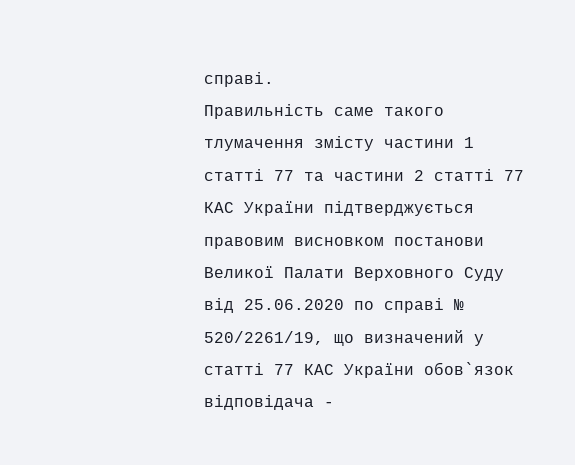справі.
Правильність саме такого тлумачення змісту частини 1 статті 77 та частини 2 статті 77 КАС України підтверджується правовим висновком постанови Великої Палати Верховного Суду від 25.06.2020 по справі № 520/2261/19, що визначений у статті 77 КАС України обов`язок відповідача -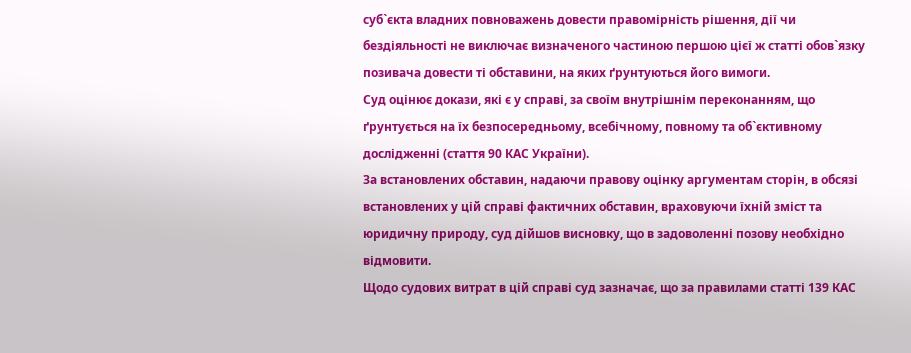суб`єкта владних повноважень довести правомірність рішення, дії чи бездіяльності не виключає визначеного частиною першою цієї ж статті обов`язку позивача довести ті обставини, на яких ґрунтуються його вимоги.
Суд оцінює докази, які є у справі, за своїм внутрішнім переконанням, що ґрунтується на їх безпосередньому, всебічному, повному та об`єктивному дослідженні (стаття 90 КАС України).
За встановлених обставин, надаючи правову оцінку аргументам сторін, в обсязі встановлених у цій справі фактичних обставин, враховуючи їхній зміст та юридичну природу, суд дійшов висновку, що в задоволенні позову необхідно відмовити.
Щодо судових витрат в цій справі суд зазначає, що за правилами статті 139 КАС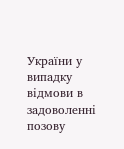України у випадку відмови в задоволенні позову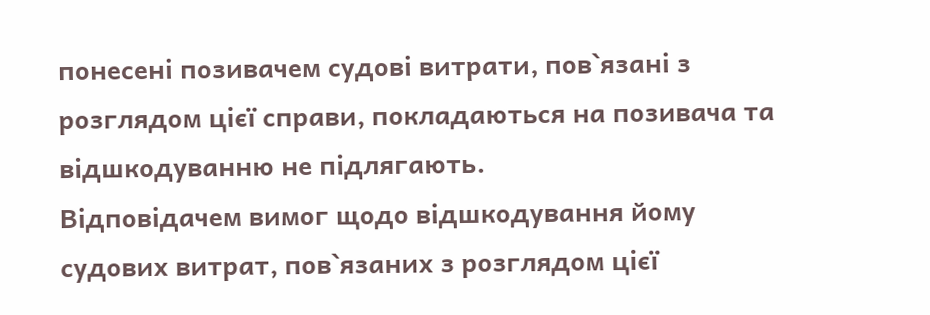понесені позивачем судові витрати, пов`язані з розглядом цієї справи, покладаються на позивача та відшкодуванню не підлягають.
Відповідачем вимог щодо відшкодування йому судових витрат, пов`язаних з розглядом цієї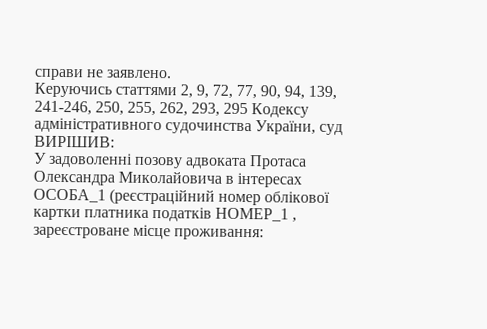справи не заявлено.
Керуючись статтями 2, 9, 72, 77, 90, 94, 139, 241-246, 250, 255, 262, 293, 295 Кодексу адміністративного судочинства України, суд
ВИРІШИВ:
У задоволенні позову адвоката Протаса Олександра Миколайовича в інтересах ОСОБА_1 (реєстраційний номер облікової картки платника податків НОМЕР_1 , зареєстроване місце проживання: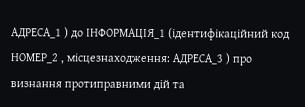АДРЕСА_1 ) до ІНФОРМАЦІЯ_1 (ідентифікаційний код НОМЕР_2 , місцезнаходження: АДРЕСА_3 ) про визнання протиправними дій та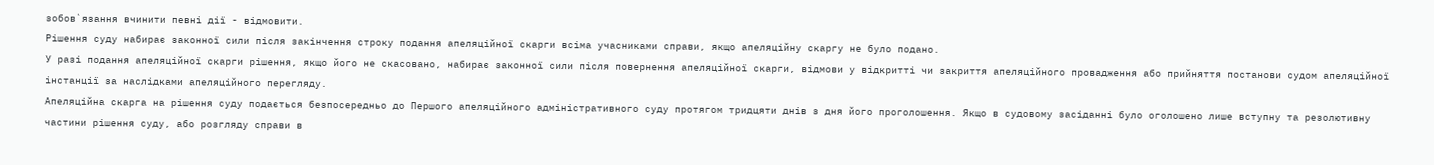зобов`язання вчинити певні дії - відмовити.
Рішення суду набирає законної сили після закінчення строку подання апеляційної скарги всіма учасниками справи, якщо апеляційну скаргу не було подано.
У разі подання апеляційної скарги рішення, якщо його не скасовано, набирає законної сили після повернення апеляційної скарги, відмови у відкритті чи закриття апеляційного провадження або прийняття постанови судом апеляційної інстанції за наслідками апеляційного перегляду.
Апеляційна скарга на рішення суду подається безпосередньо до Першого апеляційного адміністративного суду протягом тридцяти днів з дня його проголошення. Якщо в судовому засіданні було оголошено лише вступну та резолютивну частини рішення суду, або розгляду справи в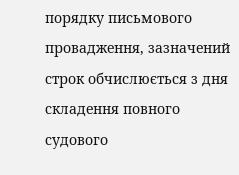порядку письмового провадження, зазначений строк обчислюється з дня складення повного судового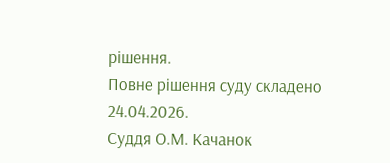рішення.
Повне рішення суду складено 24.04.2026.
Суддя О.М. Качанок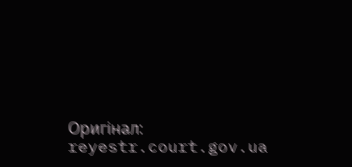Оригінал: reyestr.court.gov.ua